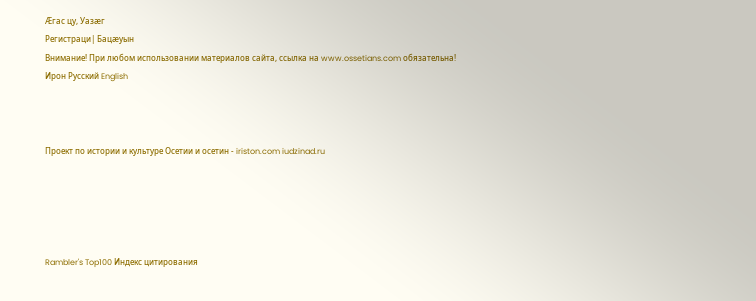Æгас цу, Уазæг
Регистраци| Бацæуын
Внимание! При любом использовании материалов сайта, ссылка на www.ossetians.com обязательна!
Ирон Русский English



Проект по истории и культуре Осетии и осетин - iriston.com iudzinad.ru





Rambler's Top100 Индекс цитирования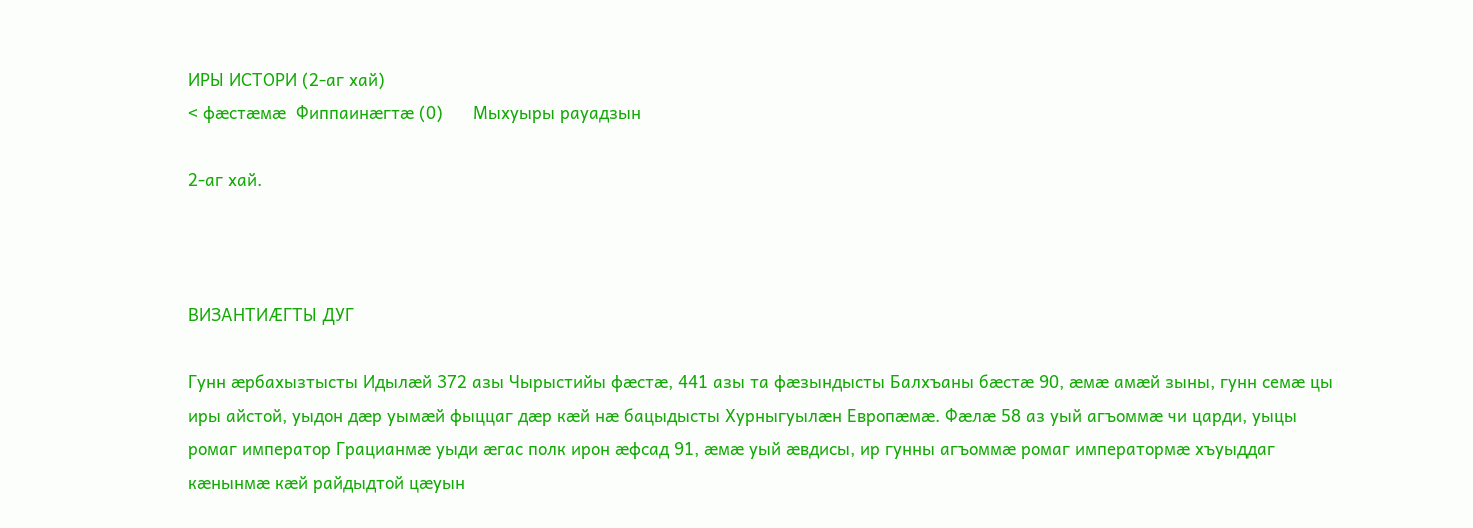ИРЫ ИСТОРИ (2-аг хай)
< фæстæмæ  Фиппаинæгтæ (0)      Мыхуыры рауадзын

2-аг хай.



ВИЗАНТИÆГТЫ ДУГ

Гунн æрбахызтысты Идылæй 372 азы Чырыстийы фæстæ, 441 азы та фæзындысты Балхъаны бæстæ 90, æмæ амæй зыны, гунн семæ цы иры айстой, уыдон дæр уымæй фыццаг дæр кæй нæ бацыдысты Хурныгуылæн Европæмæ. Фæлæ 58 аз уый агъоммæ чи царди, уыцы ромаг император Грацианмæ уыди æгас полк ирон æфсад 91, æмæ уый æвдисы, ир гунны агъоммæ ромаг императормæ хъуыддаг кæнынмæ кæй райдыдтой цæуын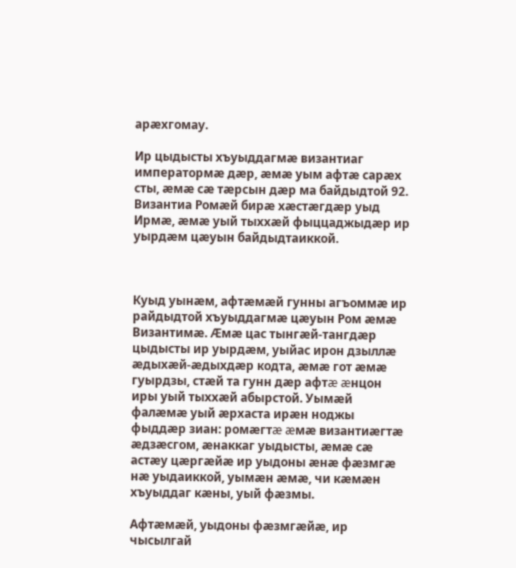арæхгомау.

Ир цыдысты хъуыддагмæ византиаг императормæ дæр, æмæ уым афтæ сарæх сты, æмæ сæ тæрсын дæр ма байдыдтой 92. Византиа Ромæй бирæ хæстæгдæр уыд Ирмæ, æмæ уый тыххæй фыццаджыдæр ир уырдæм цæуын байдыдтаиккой.



Куыд уынæм, афтæмæй гунны агъоммæ ир райдыдтой хъуыддагмæ цæуын Ром æмæ Византимæ. Æмæ цас тынгæй-тангдæр цыдысты ир уырдæм, уыйас ирон дзыллæ æдыхæй-æдыхдæр кодта, æмæ гот æмæ гуырдзы, стæй та гунн дæр афтæ æнцон иры уый тыххæй абырстой. Уымæй фалæмæ уый æрхаста ирæн ноджы фыддæр зиан: ромæгтæ æмæ византиæгтæ æдзæсгом, æнаккаг уыдысты, æмæ сæ астæу цæргæйæ ир уыдоны æнæ фæзмгæ нæ уыдаиккой, уымæн æмæ, чи кæмæн хъуыддаг кæны, уый фæзмы.

Афтæмæй, уыдоны фæзмгæйæ, ир чысылгай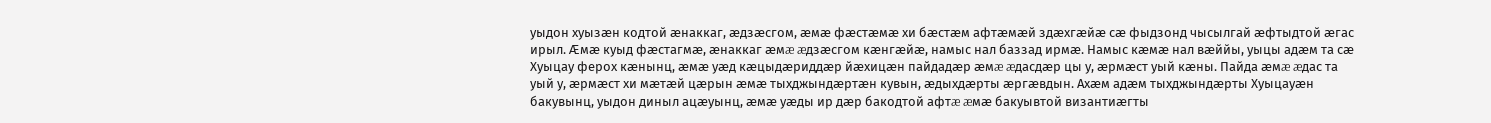уыдон хуызæн кодтой æнаккаг, æдзæсгом, æмæ фæстæмæ хи бæстæм афтæмæй здæхгæйæ сæ фыдзонд чысылгай æфтыдтой æгас ирыл. Æмæ куыд фæстагмæ, æнаккаг æмæ æдзæсгом кæнгæйæ, намыс нал баззад ирмæ. Намыс кæмæ нал вæййы, уыцы адæм та сæ Хуыцау ферох кæнынц, æмæ уæд кæцыдæриддæр йæхицæн пайдадæр æмæ æдасдæр цы у, æрмæст уый кæны. Пайда æмæ æдас та уый у, æрмæст хи мæтæй цæрын æмæ тыхджындæртæн кувын, æдыхдæрты æргæвдын. Ахæм адæм тыхджындæрты Хуыцауæн бакувынц, уыдон диныл ацæуынц, æмæ уæды ир дæр бакодтой афтæ æмæ бакуывтой византиæгты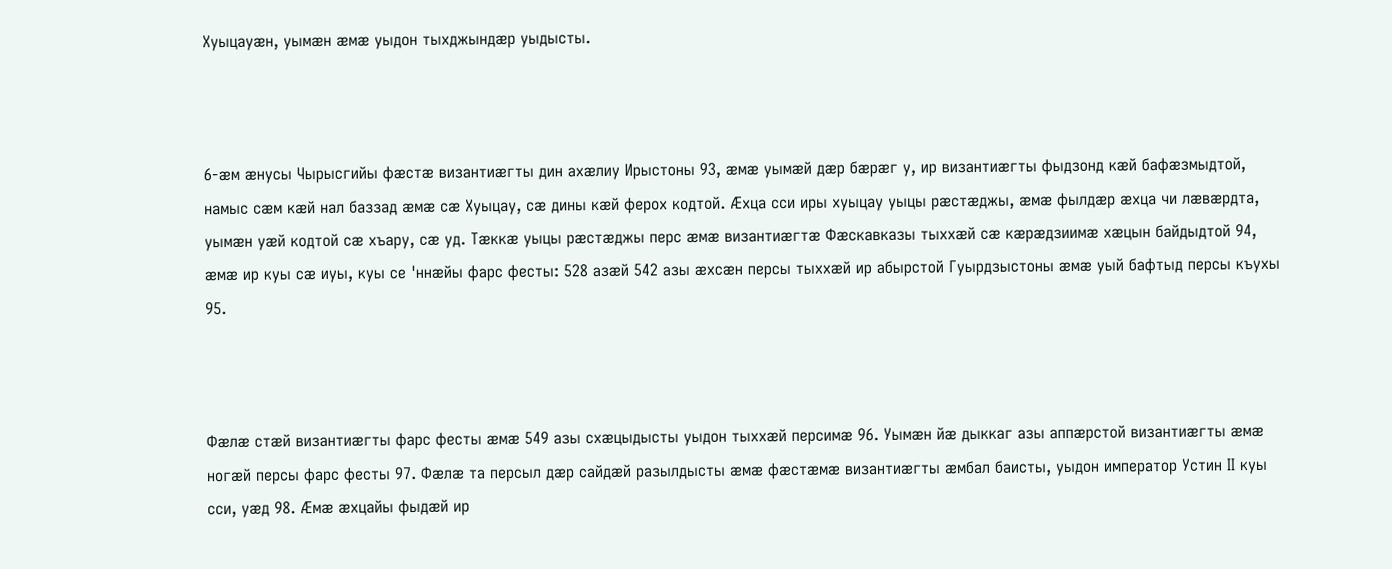Хуыцауæн, уымæн æмæ уыдон тыхджындæр уыдысты.



6-æм æнусы Чырысгийы фæстæ византиæгты дин ахæлиу Ирыстоны 93, æмæ уымæй дæр бæрæг у, ир византиæгты фыдзонд кæй бафæзмыдтой, намыс сæм кæй нал баззад æмæ сæ Хуыцау, сæ дины кæй ферох кодтой. Æхца сси иры хуыцау уыцы рæстæджы, æмæ фылдæр æхца чи лæвæрдта, уымæн уæй кодтой сæ хъару, сæ уд. Тæккæ уыцы рæстæджы перс æмæ византиæгтæ Фæскавказы тыххæй сæ кæрæдзиимæ хæцын байдыдтой 94, æмæ ир куы сæ иуы, куы се 'ннæйы фарс фесты: 528 азæй 542 азы æхсæн персы тыххæй ир абырстой Гуырдзыстоны æмæ уый бафтыд персы къухы 95.



Фæлæ стæй византиæгты фарс фесты æмæ 549 азы схæцыдысты уыдон тыххæй персимæ 96. Уымæн йæ дыккаг азы аппæрстой византиæгты æмæ ногæй персы фарс фесты 97. Фæлæ та персыл дæр сайдæй разылдысты æмæ фæстæмæ византиæгты æмбал баисты, уыдон император Устин II куы сси, уæд 98. Æмæ æхцайы фыдæй ир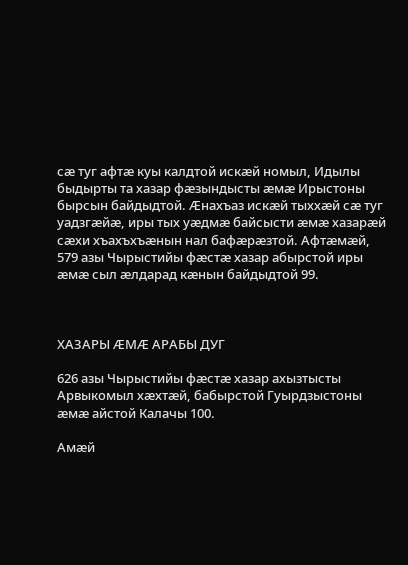сæ туг афтæ куы калдтой искæй номыл, Идылы быдырты та хазар фæзындысты æмæ Ирыстоны бырсын байдыдтой. Æнахъаз искæй тыххæй сæ туг уадзгæйæ, иры тых уæдмæ байсысти æмæ хазарæй сæхи хъахъхъæнын нал бафæрæзтой. Афтæмæй, 579 азы Чырыстийы фæстæ хазар абырстой иры æмæ сыл æлдарад кæнын байдыдтой 99.



ХАЗАРЫ ÆМÆ АРАБЫ ДУГ

626 азы Чырыстийы фæстæ хазар ахызтысты Арвыкомыл хæхтæй, бабырстой Гуырдзыстоны æмæ айстой Калачы 100.

Амæй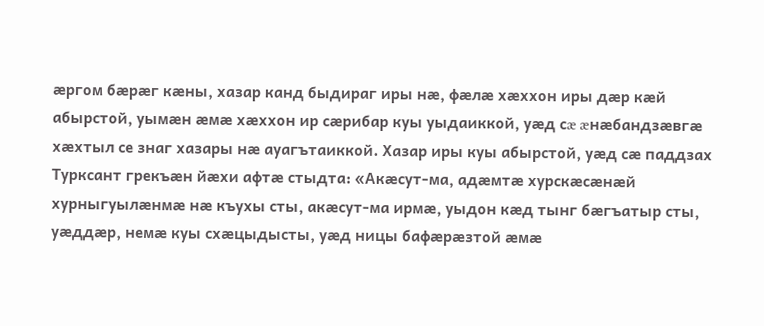æргом бæрæг кæны, хазар канд быдираг иры нæ, фæлæ хæххон иры дæр кæй абырстой, уымæн æмæ хæххон ир сæрибар куы уыдаиккой, уæд сæ æнæбандзæвгæ хæхтыл се знаг хазары нæ ауагътаиккой. Хазар иры куы абырстой, уæд сæ паддзах Турксант грекъæн йæхи афтæ стыдта: «Акæсут-ма, адæмтæ хурскæсæнæй хурныгуылæнмæ нæ къухы сты, акæсут-ма ирмæ, уыдон кæд тынг бæгъатыр сты, уæддæр, немæ куы схæцыдысты, уæд ницы бафæрæзтой æмæ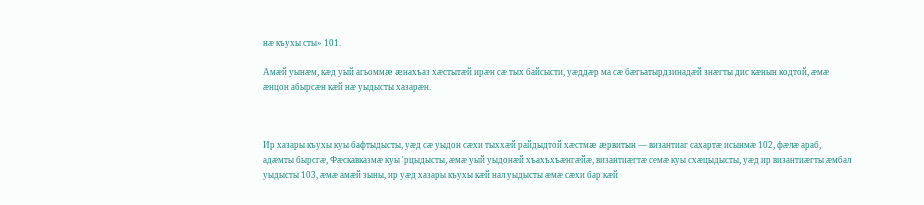нæ къухы сты» 101.

Амæй уынæм, кæд уый агьоммæ æнахъаз хæстытæй ирæн сæ тых байсысти, уæддæр ма сæ бæгьатырдзинадæй знæгты дис кæнын кодтой, æмæ æнцон абырсæн кæй нæ уыдысты хазарæн.



Ир хазары къухы куы бафтыдысты, уæд сæ уыдон сæхи тыххæй райдыдтой хæстмæ æрвитын — византиаг сахартæ исынмæ 102, фæлæ араб, адæмты бырсгæ, Фæскавказмæ куы 'рцыдысты, æмæ уый уыдонæй хъахъхъæнгæйæ, византиæгтæ семæ куы схæцыдысты, уæд ир византиæгты æмбал уыдысты 103, æмæ амæй зыны, ир уæд хазары къухы кæй нал уыдысты æмæ сæхи бар кæй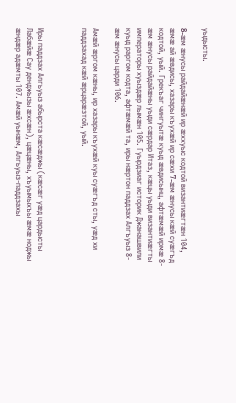уыдысты.

8-æм æнусы райдайæнæй ир æххуыс кодтой византиæгтæн 104, æмæ ай æвдисы, хазары къухæй ир сæхи 7-æм æнусы кæй суæгъд кодтой, уый. Грекъаг чингуытæ куыд æвдисынц, афтæмæй ирмæ 8-æм æнусы райдайæны уыди сæрдар Итаз, кæцы уыди византиæгты императоры хуыздæр лымæн 105. Гуырдзиаг историк Джанашвили куыд раргом кодта, афтæмæй та, иры нæртон паддзах Алгъуыз 8-æм æнусы царди 106.

Амæй æргом кæны, ир хазары къухæй куы суæгъд сты, уæд хи паддзахад кæй æрцарæзтой, уый.



Иры паддзах Алгьуыз абырста кæсæджы (кæсæг уæд цардысты Лабæйæ Сау денджызы æхсæн), цæцæны, хъуымыхъы æмæ ноджы æндæр адæмты 107. Амæй уынæм, Алгьуыз-паддзахы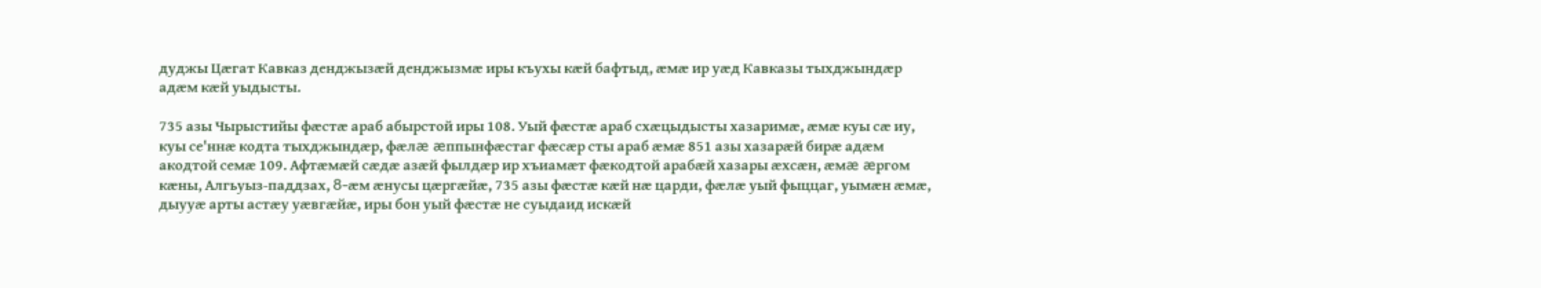дуджы Цæгат Кавказ денджызæй денджызмæ иры къухы кæй бафтыд, æмæ ир уæд Кавказы тыхджындæр адæм кæй уыдысты.

735 азы Чырыстийы фæстæ араб абырстой иры 108. Уый фæстæ араб схæцыдысты хазаримæ, æмæ куы сæ иу, куы се'ннæ кодта тыхджындæр, фæлæ æппынфæстаг фæсæр сты араб æмæ 851 азы хазарæй бирæ адæм акодтой семæ 109. Афтæмæй сæдæ азæй фылдæр ир хъиамæт фæкодтой арабæй хазары æхсæн, æмæ æргом кæны, Алгьуыз-паддзах, 8-æм æнусы цæргæйæ, 735 азы фæстæ кæй нæ царди, фæлæ уый фыццаг, уымæн æмæ, дыууæ арты астæу уæвгæйæ, иры бон уый фæстæ не суыдаид искæй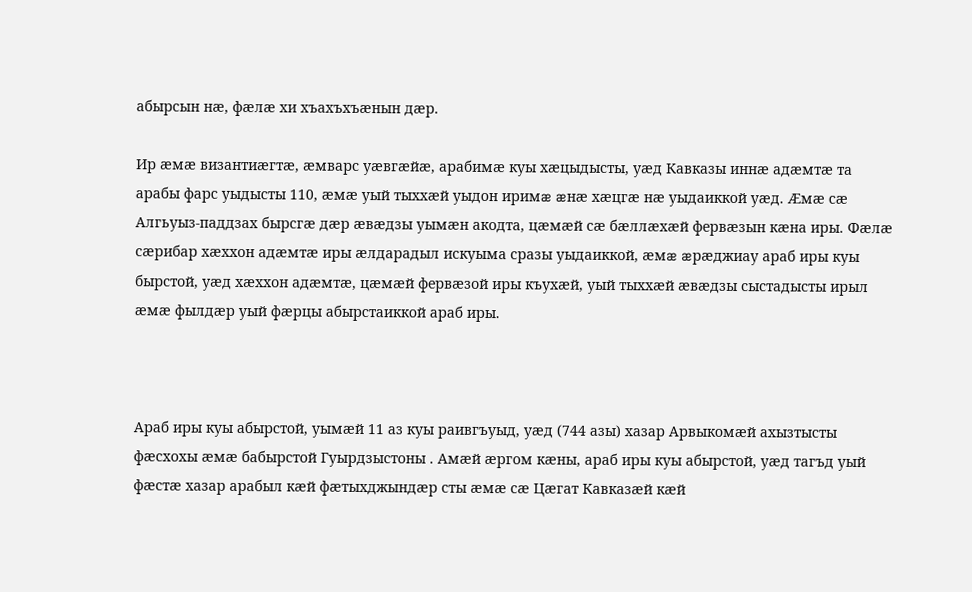абырсын нæ, фæлæ хи хъахъхъæнын дæр.

Ир æмæ византиæгтæ, æмварс уæвгæйæ, арабимæ куы хæцыдысты, уæд Кавказы иннæ адæмтæ та арабы фарс уыдысты 110, æмæ уый тыххæй уыдон иримæ æнæ хæцгæ нæ уыдаиккой уæд. Æмæ сæ Алгьуыз-паддзах бырсгæ дæр æвæдзы уымæн акодта, цæмæй сæ бæллæхæй фервæзын кæна иры. Фæлæ сæрибар хæххон адæмтæ иры æлдарадыл искуыма сразы уыдаиккой, æмæ æрæджиау араб иры куы бырстой, уæд хæххон адæмтæ, цæмæй фервæзой иры къухæй, уый тыххæй æвæдзы сыстадысты ирыл æмæ фылдæр уый фæрцы абырстаиккой араб иры.



Араб иры куы абырстой, уымæй 11 аз куы раивгъуыд, уæд (744 азы) хазар Арвыкомæй ахызтысты фæсхохы æмæ бабырстой Гуырдзыстоны . Амæй æргом кæны, араб иры куы абырстой, уæд тагъд уый фæстæ хазар арабыл кæй фæтыхджындæр сты æмæ сæ Цæгат Кавказæй кæй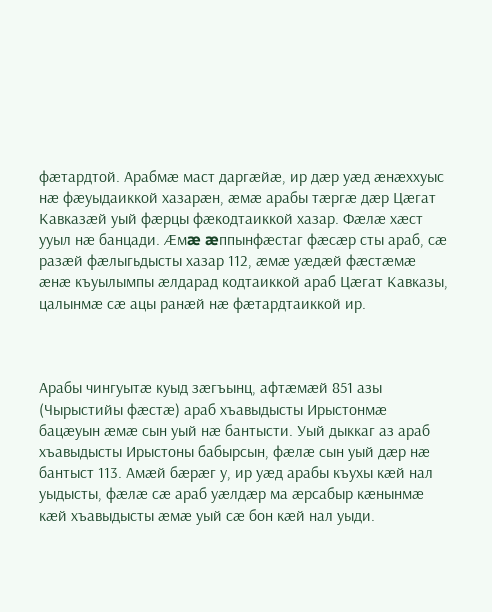фæтардтой. Арабмæ маст даргæйæ, ир дæр уæд æнæххуыс нæ фæуыдаиккой хазарæн, æмæ арабы тæргæ дæр Цæгат Кавказæй уый фæрцы фæкодтаиккой хазар. Фæлæ хæст ууыл нæ банцади. Æмæ æппынфæстаг фæсæр сты араб, сæ разæй фæлыгьдысты хазар 112, æмæ уæдæй фæстæмæ æнæ къуылымпы æлдарад кодтаиккой араб Цæгат Кавказы, цалынмæ сæ ацы ранæй нæ фæтардтаиккой ир.



Арабы чингуытæ куыд зæгъынц, афтæмæй 851 азы (Чырыстийы фæстæ) араб хъавыдысты Ирыстонмæ бацæуын æмæ сын уый нæ бантысти. Уый дыккаг аз араб хъавыдысты Ирыстоны бабырсын, фæлæ сын уый дæр нæ бантыст 113. Амæй бæрæг у, ир уæд арабы къухы кæй нал уыдысты, фæлæ сæ араб уæлдæр ма æрсабыр кæнынмæ кæй хъавыдысты æмæ уый сæ бон кæй нал уыди.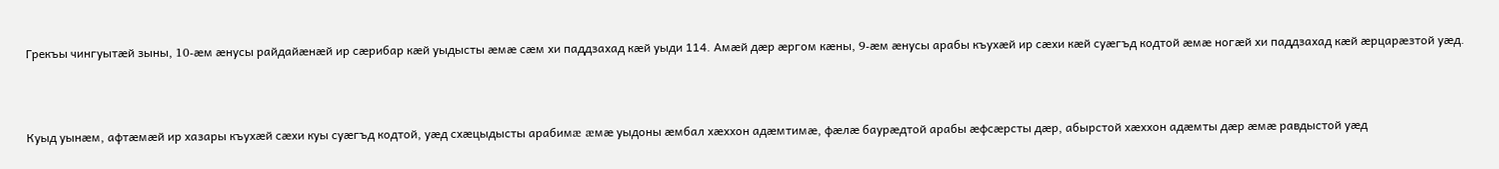Грекъы чингуытæй зыны, 10-æм æнусы райдайæнæй ир сæрибар кæй уыдысты æмæ сæм хи паддзахад кæй уыди 114. Амæй дæр æргом кæны, 9-æм æнусы арабы къухæй ир сæхи кæй суæгъд кодтой æмæ ногæй хи паддзахад кæй æрцарæзтой уæд.



Куыд уынæм, афтæмæй ир хазары къухæй сæхи куы суæгъд кодтой, уæд схæцыдысты арабимæ æмæ уыдоны æмбал хæххон адæмтимæ, фæлæ баурæдтой арабы æфсæрсты дæр, абырстой хæххон адæмты дæр æмæ равдыстой уæд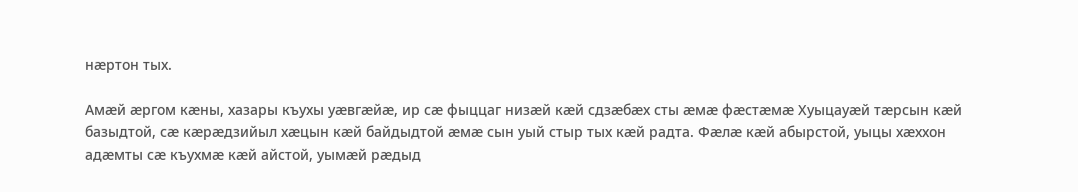нæртон тых.

Амæй æргом кæны, хазары къухы уæвгæйæ, ир сæ фыццаг низæй кæй сдзæбæх сты æмæ фæстæмæ Хуыцауæй тæрсын кæй базыдтой, сæ кæрæдзийыл хæцын кæй байдыдтой æмæ сын уый стыр тых кæй радта. Фæлæ кæй абырстой, уыцы хæххон адæмты сæ къухмæ кæй айстой, уымæй рæдыд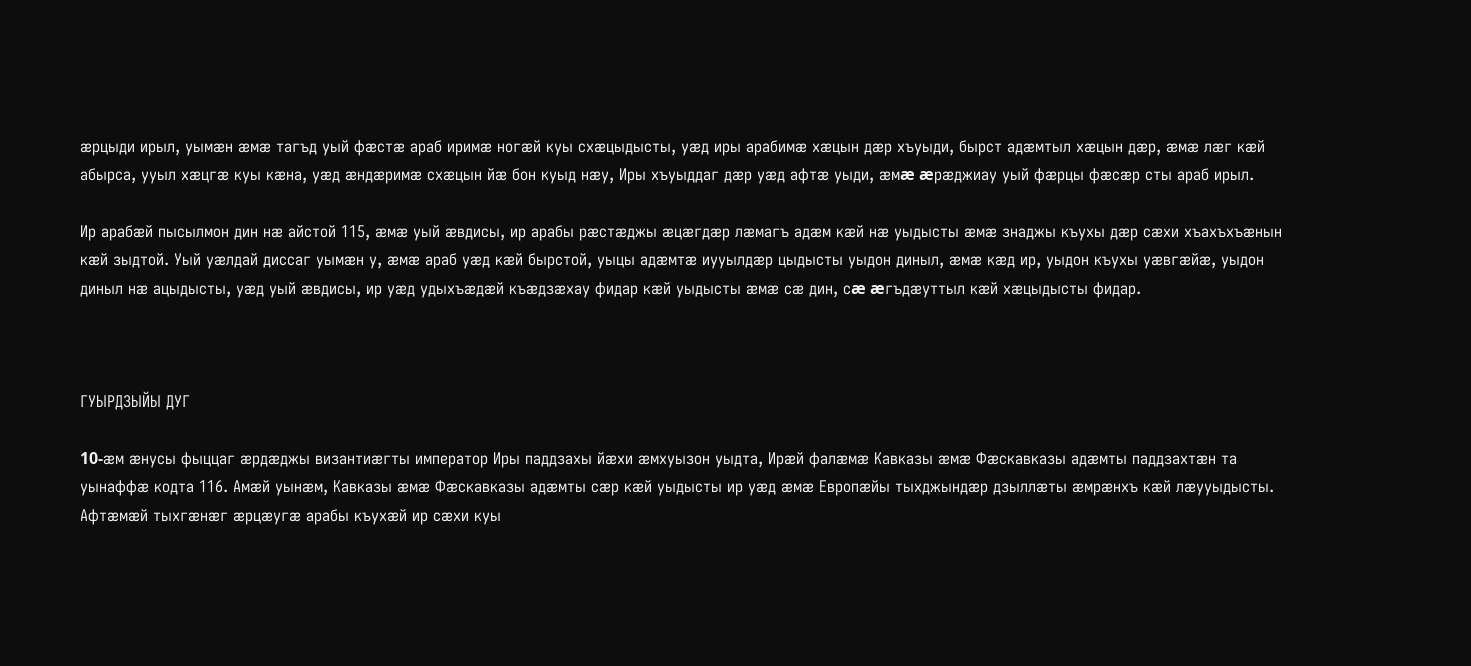æрцыди ирыл, уымæн æмæ тагъд уый фæстæ араб иримæ ногæй куы схæцыдысты, уæд иры арабимæ хæцын дæр хъуыди, бырст адæмтыл хæцын дæр, æмæ лæг кæй абырса, ууыл хæцгæ куы кæна, уæд æндæримæ схæцын йæ бон куыд нæу, Иры хъуыддаг дæр уæд афтæ уыди, æмæ æрæджиау уый фæрцы фæсæр сты араб ирыл.

Ир арабæй пысылмон дин нæ айстой 115, æмæ уый æвдисы, ир арабы рæстæджы æцæгдæр лæмагъ адæм кæй нæ уыдысты æмæ знаджы къухы дæр сæхи хъахъхъæнын кæй зыдтой. Уый уæлдай диссаг уымæн у, æмæ араб уæд кæй бырстой, уыцы адæмтæ иууылдæр цыдысты уыдон диныл, æмæ кæд ир, уыдон къухы уæвгæйæ, уыдон диныл нæ ацыдысты, уæд уый æвдисы, ир уæд удыхъæдæй къæдзæхау фидар кæй уыдысты æмæ сæ дин, сæ æгъдæуттыл кæй хæцыдысты фидар.



ГУЫРДЗЫЙЫ ДУГ

10-æм æнусы фыццаг æрдæджы византиæгты император Иры паддзахы йæхи æмхуызон уыдта, Ирæй фалæмæ Кавказы æмæ Фæскавказы адæмты паддзахтæн та уынаффæ кодта 116. Амæй уынæм, Кавказы æмæ Фæскавказы адæмты сæр кæй уыдысты ир уæд æмæ Европæйы тыхджындæр дзыллæты æмрæнхъ кæй лæууыдысты. Афтæмæй тыхгæнæг æрцæугæ арабы къухæй ир сæхи куы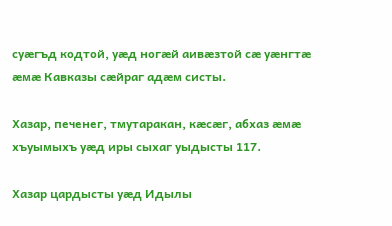суæгъд кодтой, уæд ногæй аивæзтой сæ уæнгтæ æмæ Кавказы сæйраг адæм систы.

Хазар, печенег, тмутаракан, кæсæг, абхаз æмæ хъуымыхъ уæд иры сыхаг уыдысты 117.

Хазар цардысты уæд Идылы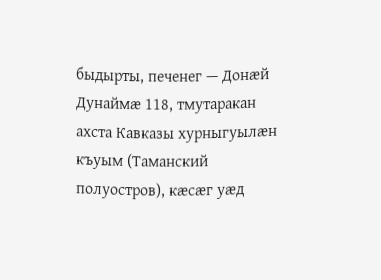быдырты, печенег — Донæй Дунаймæ 118, тмутаракан ахста Кавказы хурныгуылæн къуым (Таманский полуостров), кæсæг уæд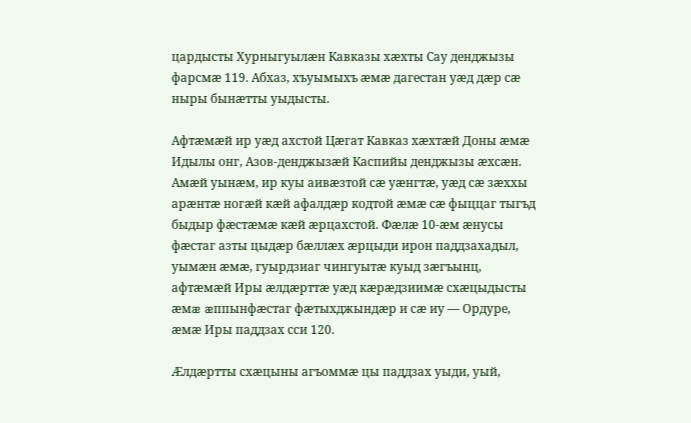цардысты Хурныгуылæн Кавказы хæхты Сау денджызы фарсмæ 119. Абхаз, хъуымыхъ æмæ дагестан уæд дæр сæ ныры бынæтты уыдысты.

Афтæмæй ир уæд ахстой Цæгат Кавказ хæхтæй Доны æмæ Идылы онг, Азов-денджызæй Каспийы денджызы æхсæн. Амæй уынæм, ир куы аивæзтой сæ уæнгтæ, уæд сæ зæххы арæнтæ ногæй кæй афалдæр кодтой æмæ сæ фыццаг тыгъд быдыр фæстæмæ кæй æрцахстой. Фæлæ 10-æм æнусы фæстаг азты цыдæр бæллæх æрцыди ирон паддзахадыл, уымæн æмæ, гуырдзиаг чингуытæ куыд зæгъынц, афтæмæй Иры æлдæрттæ уæд кæрæдзиимæ схæцыдысты æмæ æппынфæстаг фæтыхджындæр и сæ иу — Ордуре, æмæ Иры паддзах сси 120.

Æлдæртты схæцыны агъоммæ цы паддзах уыди, уый,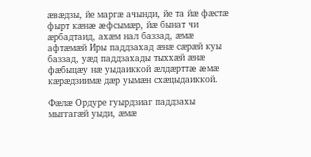æвæдзы, йе маргæ ачынди, йе та йæ фæстæ фырт кæнæ æфсымæр, йæ бынат чи æрбадтаид, ахæм нал баззад, æмæ афтæмæй Иры паддзахад æнæ сæрæй куы баззад, уæд паддзахады тыххæй æнæ фæбыцæу нæ уыдаиккой æлдæрттæ æмæ кæрæдзиимæ дæр уымæн схæцыдаиккой.

Фæлæ Ордуре гуырдзиаг паддзахы мыггагæй уыди, æмæ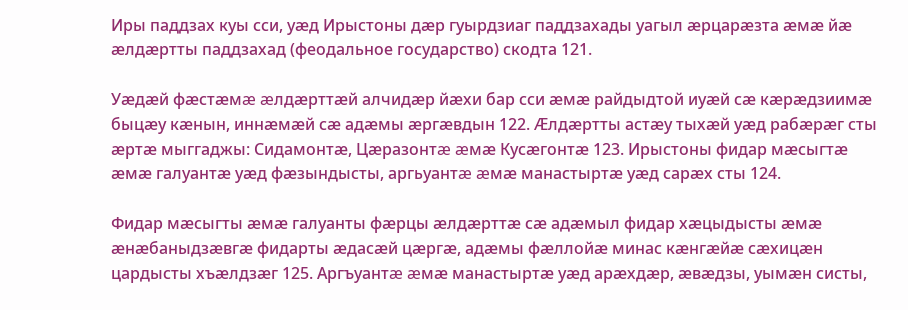Иры паддзах куы сси, уæд Ирыстоны дæр гуырдзиаг паддзахады уагыл æрцарæзта æмæ йæ æлдæртты паддзахад (феодальное государство) скодта 121.

Уæдæй фæстæмæ æлдæрттæй алчидæр йæхи бар сси æмæ райдыдтой иуæй сæ кæрæдзиимæ быцæу кæнын, иннæмæй сæ адæмы æргæвдын 122. Æлдæртты астæу тыхæй уæд рабæрæг сты æртæ мыггаджы: Сидамонтæ, Цæразонтæ æмæ Кусæгонтæ 123. Ирыстоны фидар мæсыгтæ æмæ галуантæ уæд фæзындысты, аргьуантæ æмæ манастыртæ уæд сарæх сты 124.

Фидар мæсыгты æмæ галуанты фæрцы æлдæрттæ сæ адæмыл фидар хæцыдысты æмæ æнæбаныдзæвгæ фидарты æдасæй цæргæ, адæмы фæллойæ минас кæнгæйæ сæхицæн цардысты хъæлдзæг 125. Аргъуантæ æмæ манастыртæ уæд арæхдæр, æвæдзы, уымæн систы,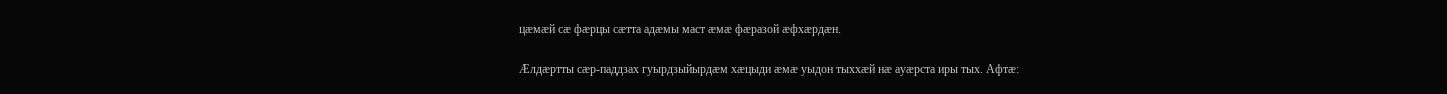цæмæй сæ фæрцы сæтта адæмы маст æмæ фæразой æфхæрдæн.

Æлдæртты сæр-паддзах гуырдзыйырдæм хæцыди æмæ уыдон тыххæй нæ ауæрста иры тых. Афтæ: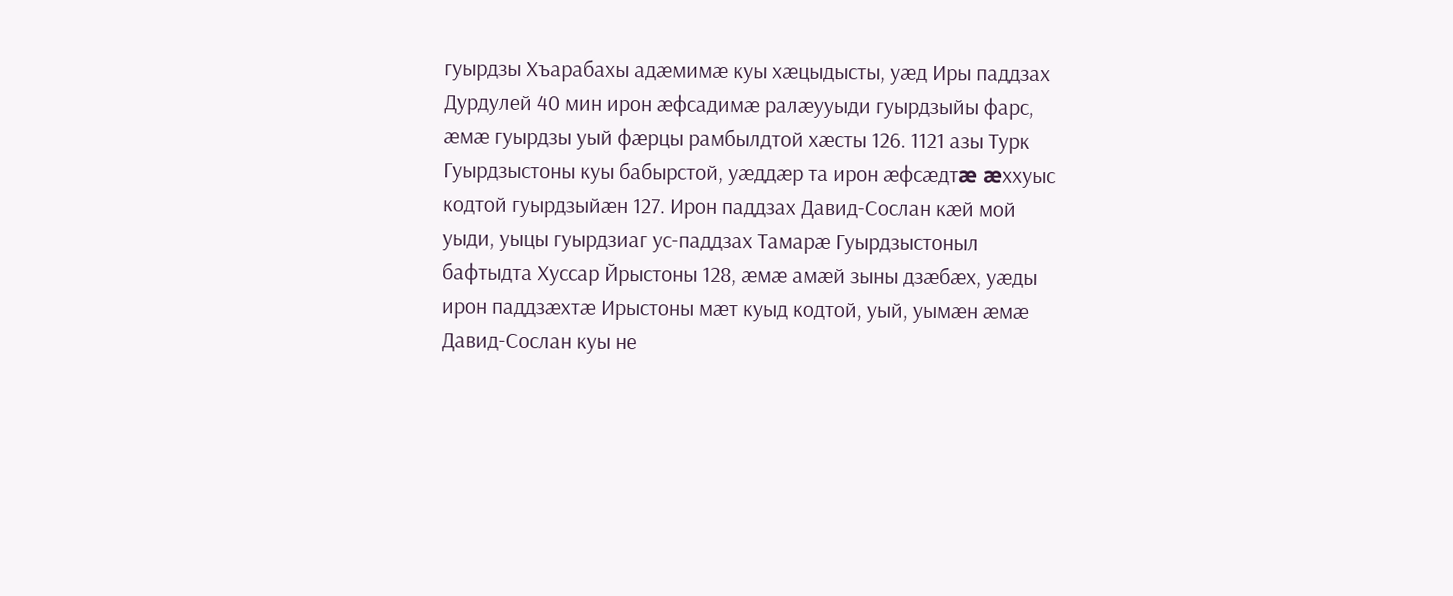гуырдзы Хъарабахы адæмимæ куы хæцыдысты, уæд Иры паддзах Дурдулей 40 мин ирон æфсадимæ ралæууыди гуырдзыйы фарс, æмæ гуырдзы уый фæрцы рамбылдтой хæсты 126. 1121 азы Турк Гуырдзыстоны куы бабырстой, уæддæр та ирон æфсæдтæ æххуыс кодтой гуырдзыйæн 127. Ирон паддзах Давид-Сослан кæй мой уыди, уыцы гуырдзиаг ус-паддзах Тамарæ Гуырдзыстоныл бафтыдта Хуссар Йрыстоны 128, æмæ амæй зыны дзæбæх, уæды ирон паддзæхтæ Ирыстоны мæт куыд кодтой, уый, уымæн æмæ Давид-Сослан куы не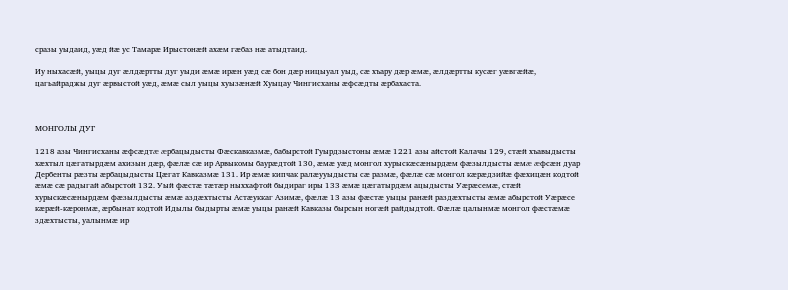сразы уыдаид, уæд йæ ус Тамарæ Ирыстонæй ахæм гæбаз нæ атыдтаид.

Иу ныхасæй, уыцы дуг æлдæртты дуг уыди æмæ ирæн уæд сæ бон дæр ницыуал уыд, сæ хъару дæр æмæ, æлдæртты кусæг уæвгæйæ, цагьайраджы дуг æрвыстой уæд, æмæ сыл уыцы хуызæнæй Хуыцау Чингисханы æфсæдты æрбахаста.



МОНГОЛЫ ДУГ

1218 азы Чингисханы æфсæдтæ æрбацыдысты Фæскавказмæ, бабырстой Гуырдзыстоны æмæ 1221 азы айстой Калачы 129, стæй хъавыдысты хæхтыл цæгатырдæм ахизын дæр, фæлæ сæ ир Арвыкомы баурæдтой 130, æмæ уæд монгол хурыскæсæнырдæм фæзылдысты æмæ æфсæн дуар Дербенты рæзты æрбацыдысты Цæгат Кавказмæ 131. Ир æмæ кипчак ралæууыдысты сæ размæ, фæлæ сæ монгол кæрæдзийæ фæхицæн кодтой æмæ сæ радыгай абырстой 132. Уый фæстæ тæтæр ныххафтой быдираг иры 133 æмæ цæгатырдæм ацыдысты Уæрæсемæ, стæй хурыскæсæнырдæм фæзылдысты æмæ аздæхтысты Астæуккаг Азимæ, фæлæ 13 азы фæстæ уыцы ранæй раздæхтысты æмæ абырстой Уæрæсе кæрæй-кæронмæ, æрбынат кодтой Идылы быдырты æмæ уыцы ранæй Кавказы бырсын ногæй райдыдтой. Фæлæ цалынмæ монгол фæстæмæ здæхтысты, уалынмæ ир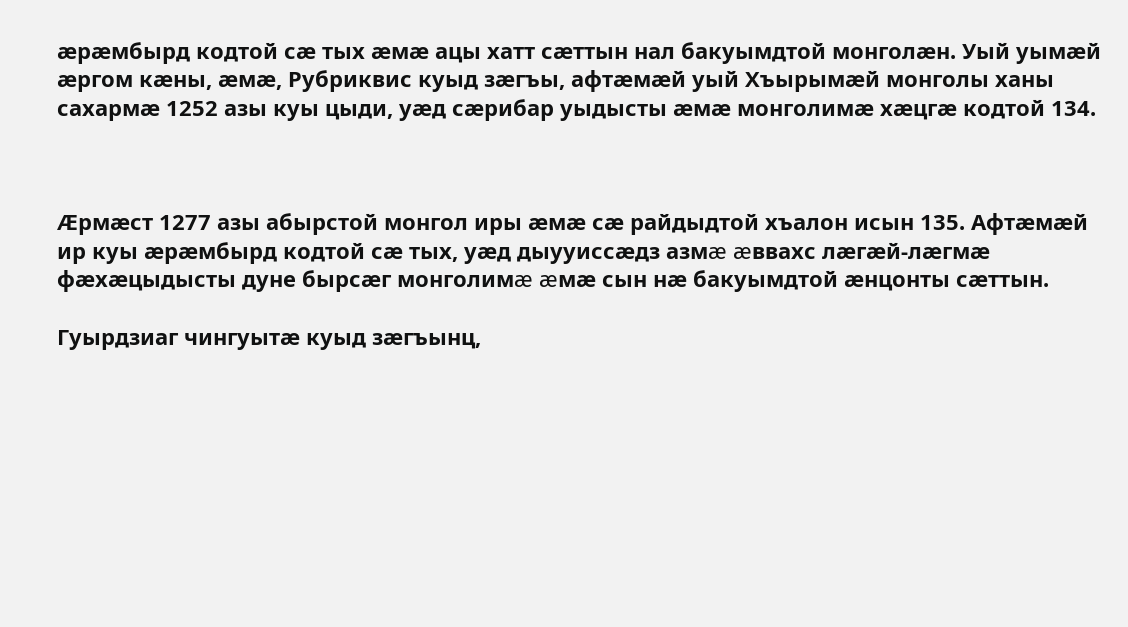æрæмбырд кодтой сæ тых æмæ ацы хатт сæттын нал бакуымдтой монголæн. Уый уымæй æргом кæны, æмæ, Рубриквис куыд зæгъы, афтæмæй уый Хъырымæй монголы ханы сахармæ 1252 азы куы цыди, уæд сæрибар уыдысты æмæ монголимæ хæцгæ кодтой 134.



Æрмæст 1277 азы абырстой монгол иры æмæ сæ райдыдтой хъалон исын 135. Афтæмæй ир куы æрæмбырд кодтой сæ тых, уæд дыууиссæдз азмæ æввахс лæгæй-лæгмæ фæхæцыдысты дуне бырсæг монголимæ æмæ сын нæ бакуымдтой æнцонты сæттын.

Гуырдзиаг чингуытæ куыд зæгъынц,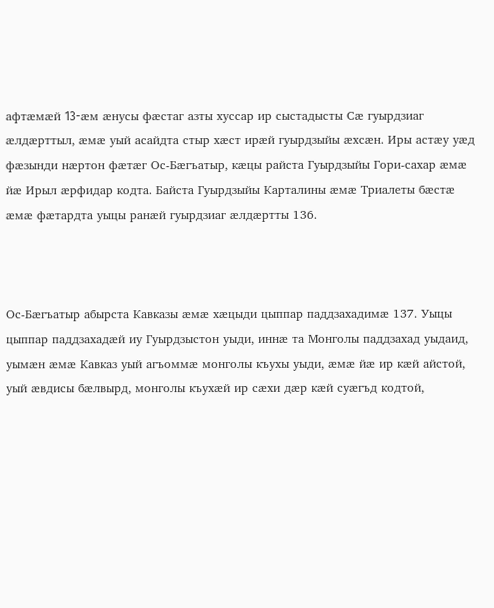афтæмæй 13-æм æнусы фæстаг азты хуссар ир сыстадысты Сæ гуырдзиаг æлдæрттыл, æмæ уый асайдта стыр хæст ирæй гуырдзыйы æхсæн. Иры астæу уæд фæзынди нæртон фæтæг Ос-Бæгъатыр, кæцы райста Гуырдзыйы Гори-сахар æмæ йæ Ирыл æрфидар кодта. Байста Гуырдзыйы Карталины æмæ Триалеты бæстæ æмæ фæтардта уыцы ранæй гуырдзиаг æлдæртты 136.



Ос-Бæгъатыр абырста Кавказы æмæ хæцыди цыппар паддзахадимæ 137. Уыцы цыппар паддзахадæй иу Гуырдзыстон уыди, иннæ та Монголы паддзахад уыдаид, уымæн æмæ Кавказ уый агъоммæ монголы къухы уыди, æмæ йæ ир кæй айстой, уый æвдисы бæлвырд, монголы къухæй ир сæхи дæр кæй суæгъд кодтой,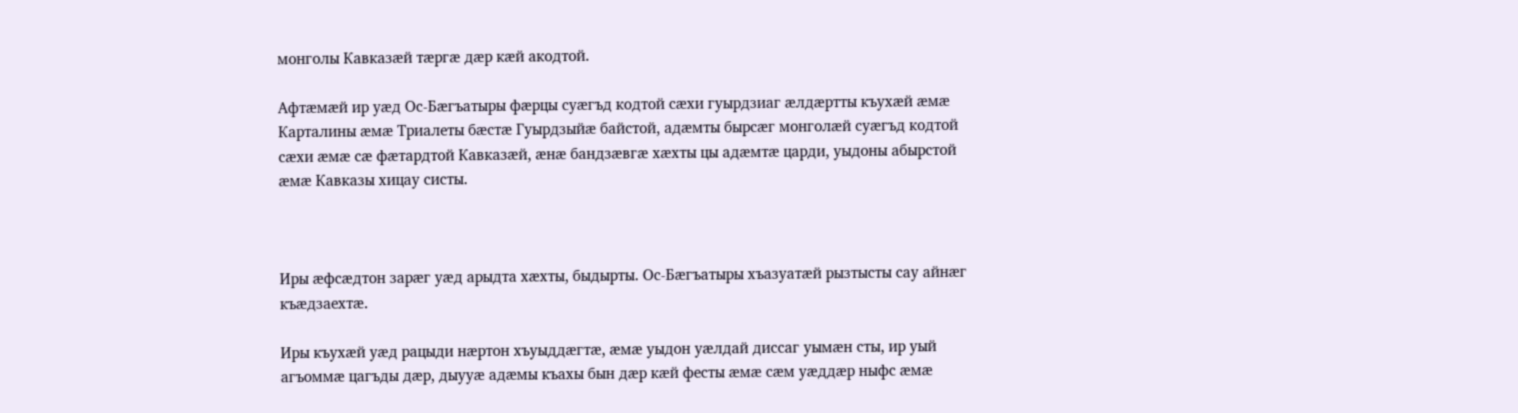монголы Кавказæй тæргæ дæр кæй акодтой.

Афтæмæй ир уæд Ос-Бæгъатыры фæрцы суæгъд кодтой сæхи гуырдзиаг æлдæртты къухæй æмæ Карталины æмæ Триалеты бæстæ Гуырдзыйæ байстой, адæмты бырсæг монголæй суæгъд кодтой сæхи æмæ сæ фæтардтой Кавказæй, æнæ бандзæвгæ хæхты цы адæмтæ царди, уыдоны абырстой æмæ Кавказы хицау систы.



Иры æфсæдтон зарæг уæд арыдта хæхты, быдырты. Ос-Бæгъатыры хъазуатæй рызтысты сау айнæг къæдзаехтæ.

Иры къухæй уæд рацыди нæртон хъуыддæгтæ, æмæ уыдон уæлдай диссаг уымæн сты, ир уый агъоммæ цагъды дæр, дыууæ адæмы къахы бын дæр кæй фесты æмæ сæм уæддæр ныфс æмæ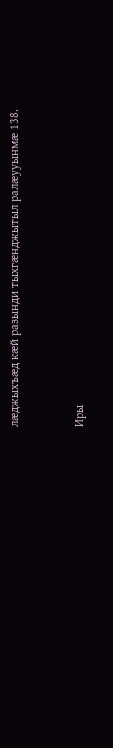лæджыхъæд кæй разынди тыхгæнджытыл ралæууынмæ 138.



Иры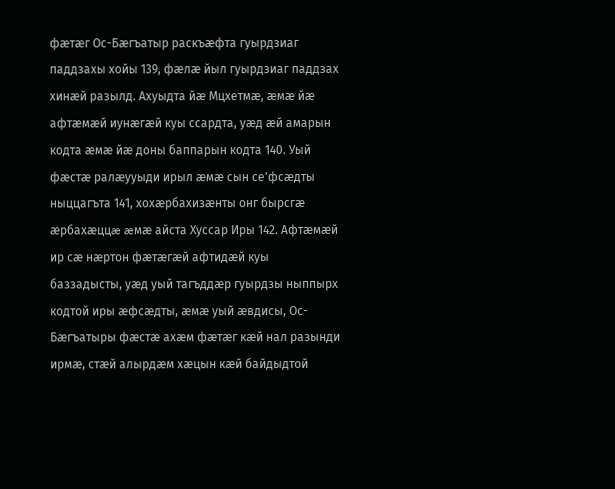фæтæг Ос-Бæгъатыр раскъæфта гуырдзиаг паддзахы хойы 139, фæлæ йыл гуырдзиаг паддзах хинæй разылд. Ахуыдта йæ Мцхетмæ, æмæ йæ афтæмæй иунæгæй куы ссардта, уæд æй амарын кодта æмæ йæ доны баппарын кодта 140. Уый фæстæ ралæууыди ирыл æмæ сын се'фсæдты ныццагъта 141, хохæрбахизæнты онг бырсгæ æрбахæццæ æмæ айста Хуссар Иры 142. Афтæмæй ир сæ нæртон фæтæгæй афтидæй куы баззадысты, уæд уый тагъддæр гуырдзы ныппырх кодтой иры æфсæдты, æмæ уый æвдисы, Ос-Бæгъатыры фæстæ ахæм фæтæг кæй нал разынди ирмæ, стæй алырдæм хæцын кæй байдыдтой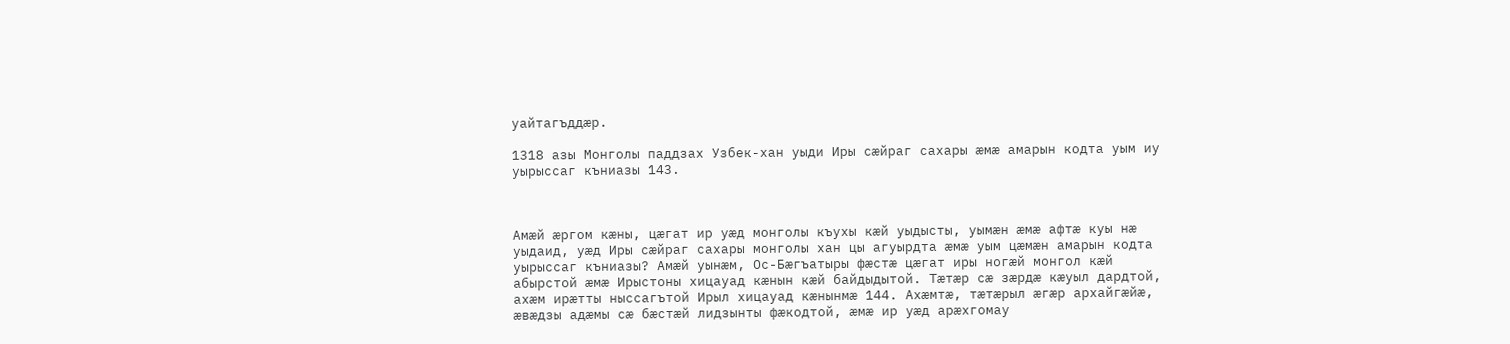уайтагъддæр.

1318 азы Монголы паддзах Узбек-хан уыди Иры сæйраг сахары æмæ амарын кодта уым иу уырыссаг къниазы 143.



Амæй æргом кæны, цæгат ир уæд монголы къухы кæй уыдысты, уымæн æмæ афтæ куы нæ уыдаид, уæд Иры сæйраг сахары монголы хан цы агуырдта æмæ уым цæмæн амарын кодта уырыссаг къниазы? Амæй уынæм, Ос-Бæгъатыры фæстæ цæгат иры ногæй монгол кæй абырстой æмæ Ирыстоны хицауад кæнын кæй байдыдытой. Тæтæр сæ зæрдæ кæуыл дардтой, ахæм ирæтты ныссагътой Ирыл хицауад кæнынмæ 144. Ахæмтæ, тæтæрыл æгæр архайгæйæ, æвæдзы адæмы сæ бæстæй лидзынты фæкодтой, æмæ ир уæд арæхгомау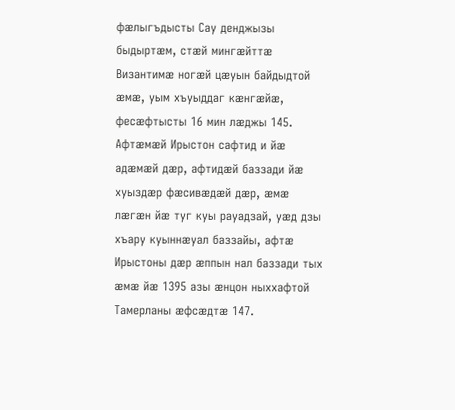фæлыгъдысты Сау денджызы быдыртæм, стæй мингæйттæ Византимæ ногæй цæуын байдыдтой æмæ, уым хъуыддаг кæнгæйæ, фесæфтысты 16 мин лæджы 145. Афтæмæй Ирыстон сафтид и йæ адæмæй дæр, афтидæй баззади йæ хуыздæр фæсивæдæй дæр, æмæ лæгæн йæ туг куы рауадзай, уæд дзы хъару куыннæуал баззайы, афтæ Ирыстоны дæр æппын нал баззади тых æмæ йæ 1395 азы æнцон ныххафтой Тамерланы æфсæдтæ 147.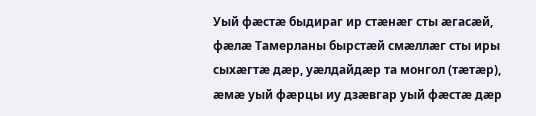Уый фæстæ быдираг ир стæнæг сты æгасæй, фæлæ Тамерланы бырстæй смæллæг сты иры сыхæгтæ дæр, уæлдайдæр та монгол (тæтæр), æмæ уый фæрцы иу дзæвгар уый фæстæ дæр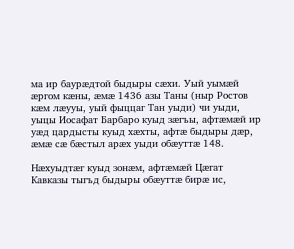ма ир баурæдтой быдыры сæхи. Уый уымæй æргом кæны, æмæ 1436 азы Таны (ныр Ростов кæм лæууы, уый фыццаг Тан уыди) чи уыди, уыцы Иосафат Барбаро куыд зæгъы, афтæмæй ир уæд цардысты куыд хæхты, афтæ быдыры дæр, æмæ сæ бæстыл арæх уыди обæуттæ 148.

Нæхуыдтæг куыд зонæм, афтæмæй Цæгат Кавказы тыгъд быдыры обæуттæ бирæ ис,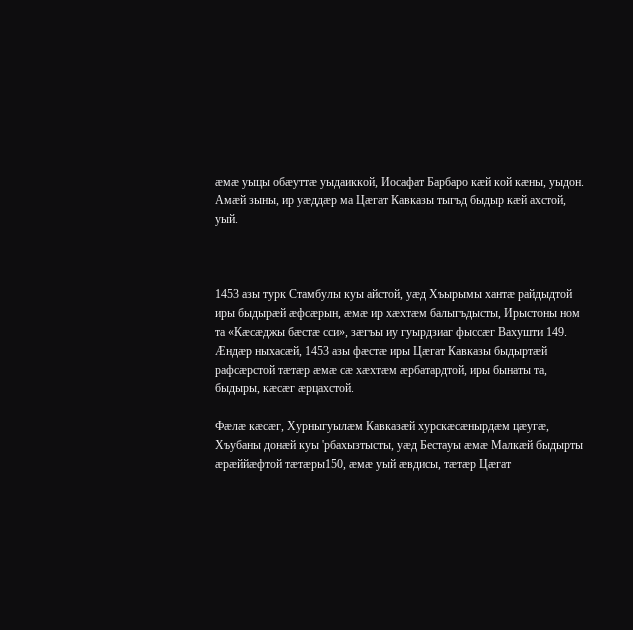æмæ уыцы обæуттæ уыдаиккой, Иосафат Барбаро кæй кой кæны, уыдон. Амæй зыны, ир уæддæр ма Цæгат Кавказы тыгъд быдыр кæй ахстой, уый.



1453 азы турк Стамбулы куы айстой, уæд Хъырымы хантæ райдыдтой иры быдырæй æфсæрын, æмæ ир хæхтæм балыгъдысты, Ирыстоны ном та «Кæсæджы бæстæ сси», зæгъы иу гуырдзиаг фыссæг Вахушти 149. Æндæр ныхасæй, 1453 азы фæстæ иры Цæгат Кавказы быдыртæй рафсæрстой тæтæр æмæ сæ хæхтæм æрбатардтой, иры бынаты та, быдыры, кæсæг æрцахстой.

Фæлæ кæсæг, Хурныгуылæм Кавказæй хурскæсæнырдæм цæугæ, Хъубаны донæй куы 'рбахызтысты, уæд Бестауы æмæ Малкæй быдырты æрæййæфтой тæтæры150, æмæ уый æвдисы, тæтæр Цæгат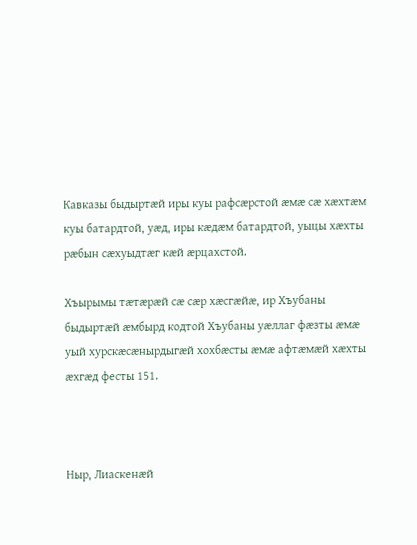Кавказы быдыртæй иры куы рафсæрстой æмæ сæ хæхтæм куы батардтой, уæд, иры кæдæм батардтой, уыцы хæхты рæбын сæхуыдтæг кæй æрцахстой.

Хъырымы тæтæрæй сæ сæр хæсгæйæ, ир Хъубаны быдыртæй æмбырд кодтой Хъубаны уæллаг фæзты æмæ уый хурскæсæнырдыгæй хохбæсты æмæ афтæмæй хæхты æхгæд фесты 151.



Ныр, Лиаскенæй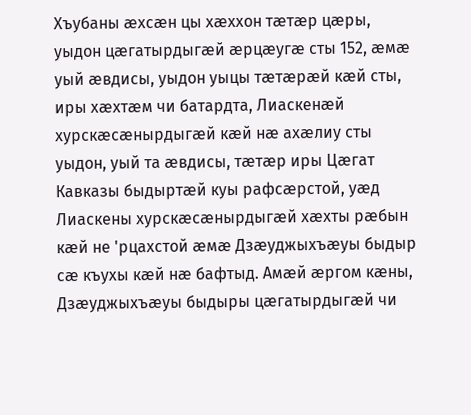Хъубаны æхсæн цы хæххон тæтæр цæры, уыдон цæгатырдыгæй æрцæугæ сты 152, æмæ уый æвдисы, уыдон уыцы тæтæрæй кæй сты, иры хæхтæм чи батардта, Лиаскенæй хурскæсæнырдыгæй кæй нæ ахæлиу сты уыдон, уый та æвдисы, тæтæр иры Цæгат Кавказы быдыртæй куы рафсæрстой, уæд Лиаскены хурскæсæнырдыгæй хæхты рæбын кæй не 'рцахстой æмæ Дзæуджыхъæуы быдыр сæ къухы кæй нæ бафтыд. Амæй æргом кæны, Дзæуджыхъæуы быдыры цæгатырдыгæй чи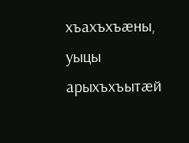хъахъхъæны, уыцы арыхъхъытæй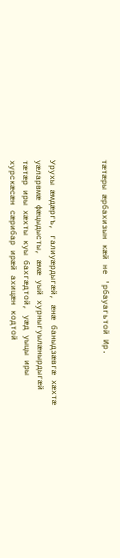тæтæры æрбахизын кæй не 'рбауагьтой Ир.



Урухы æмдæргъ, галиуæрдыгæй, æнæ баныдзæвгæ хæхтæ уæларвмæ фæцыдысты, æмæ уый хурныгуылæнырдыгæй тæтæр иры хæхты куы бахгæдтой, уæд уыцы иры хурскæсæн сæрибар ирæй ахицæн кодтой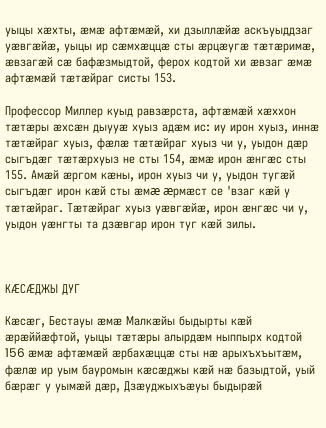уыцы хæхты, æмæ афтæмæй, хи дзыллæйæ аскъуыддзаг уæвгæйæ, уыцы ир сæмхæццæ сты æрцæугæ тæтæримæ, æвзагæй сæ бафæзмыдтой, ферох кодтой хи æвзаг æмæ афтæмæй тæтæйраг систы 153.

Профессор Миллер куыд равзæрста, афтæмæй хæххон тæтæры æхсæн дыууæ хуыз адæм ис: иу ирон хуыз, иннæ тæтæйраг хуыз, фæлæ тæтæйраг хуыз чи у, уыдон дæр сыгъдæг тæтæрхуыз не сты 154, æмæ ирон æнгæс сты 155. Амæй æргом кæны, ирон хуыз чи у, уыдон тугæй сыгъдæг ирон кæй сты æмæ æрмæст се 'взаг кæй у тæтæйраг. Тæтæйраг хуыз уæвгæйæ, ирон æнгæс чи у, уыдон уæнгты та дзæвгар ирон туг кæй зилы.



КÆСÆДЖЫ ДУГ

Кæсæг, Бестауы æмæ Малкæйы быдырты кæй æрæййæфтой, уыцы тæтæры алырдæм ныппырх кодтой 156 æмæ афтæмæй æрбахæццæ сты нæ арыхъхъытæм, фæлæ ир уым бауромын кæсæджы кæй нæ базыдтой, уый бæрæг у уымæй дæр, Дзæуджыхъæуы быдырæй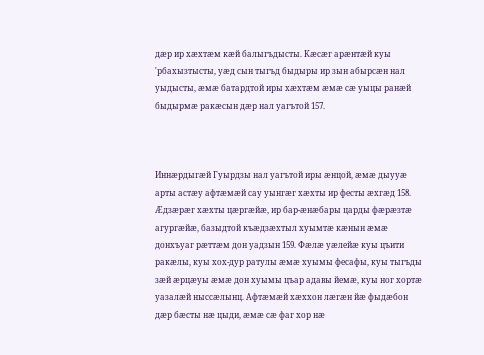дæр ир хæхтæм кæй балыгъдысты. Кæсæг арæнтæй куы 'рбахызтысты, уæд сын тыгъд быдыры ир зын абырсæн нал уыдысты, æмæ батардтой иры хæхтæм æмæ сæ уыцы ранæй быдырмæ ракæсын дæр нал уагътой 157.



Иннæрдыгæй Гуырдзы нал уагътой иры æнцой, æмæ дыууæ арты астæу афтæмæй сау уынгæг хæхты ир фесты æхгæд 158. Æдзæрæг хæхты цæргæйæ, ир бар-æнæбары царды фæрæзтæ агургæйæ, базыдтой къæдзæхтыл хуымтæ кæнын æмæ донхъуаг рæттæм дон уадзын 159. Фæлæ уæлейæ куы цъити ракæлы, куы хох-дур ратулы æмæ хуымы фесафы, куы тыгъды зæй æрцæуы æмæ дон хуымы цъар адавы йемæ, куы ног хортæ уазалæй ныссæлынц. Афтæмæй хæххон лæгæн йæ фыдæбон дæр бæсты нæ цыди, æмæ сæ фаг хор нæ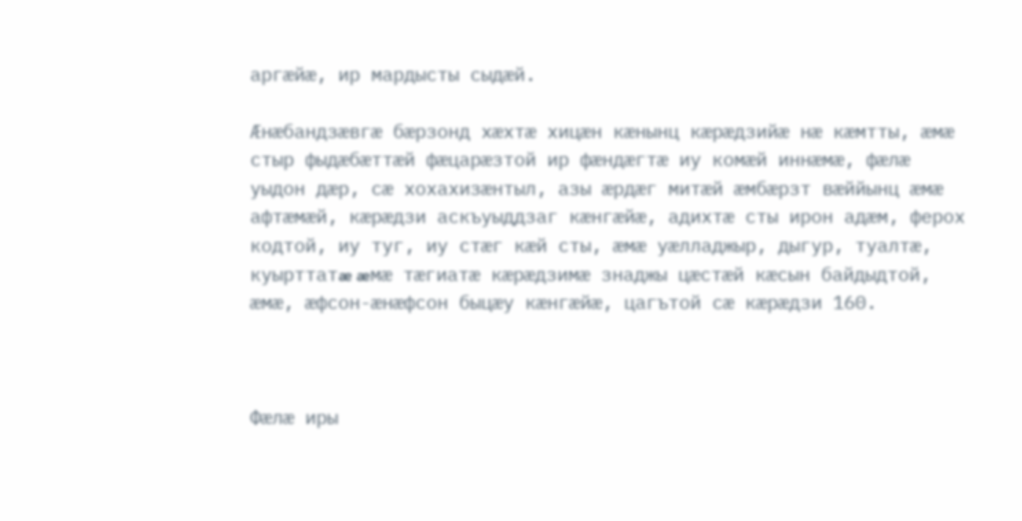аргæйæ, ир мардысты сыдæй.

Æнæбандзæвгæ бæрзонд хæхтæ хицæн кæнынц кæрæдзийæ нæ кæмтты, æмæ стыр фыдæбæттæй фæцарæзтой ир фæндæгтæ иу комæй иннæмæ, фæлæ уыдон дæр, сæ хохахизæнтыл, азы æрдæг митæй æмбæрзт вæййынц æмæ афтæмæй, кæрæдзи аскъуыддзаг кæнгæйæ, адихтæ сты ирон адæм, ферох кодтой, иу туг, иу стæг кæй сты, æмæ уæлладжыр, дыгур, туалтæ, куырттатæ æмæ тæгиатæ кæрæдзимæ знаджы цæстæй кæсын байдыдтой, æмæ, æфсон-æнæфсон быцæу кæнгæйæ, цагътой сæ кæрæдзи 160.



Фæлæ иры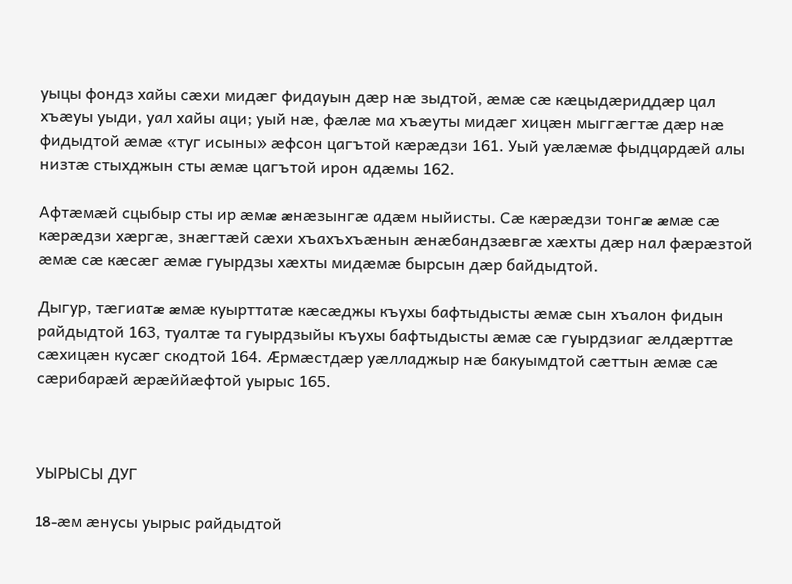уыцы фондз хайы сæхи мидæг фидауын дæр нæ зыдтой, æмæ сæ кæцыдæриддæр цал хъæуы уыди, уал хайы аци; уый нæ, фæлæ ма хъæуты мидæг хицæн мыггæгтæ дæр нæ фидыдтой æмæ «туг исыны» æфсон цагътой кæрæдзи 161. Уый уæлæмæ фыдцардæй алы низтæ стыхджын сты æмæ цагътой ирон адæмы 162.

Афтæмæй сцыбыр сты ир æмæ æнæзынгæ адæм ныйисты. Сæ кæрæдзи тонгæ æмæ сæ кæрæдзи хæргæ, знæгтæй сæхи хъахъхъæнын æнæбандзæвгæ хæхты дæр нал фæрæзтой æмæ сæ кæсæг æмæ гуырдзы хæхты мидæмæ бырсын дæр байдыдтой.

Дыгур, тæгиатæ æмæ куырттатæ кæсæджы къухы бафтыдысты æмæ сын хъалон фидын райдыдтой 163, туалтæ та гуырдзыйы къухы бафтыдысты æмæ сæ гуырдзиаг æлдæрттæ сæхицæн кусæг скодтой 164. Æрмæстдæр уæлладжыр нæ бакуымдтой сæттын æмæ сæ сæрибарæй æрæййæфтой уырыс 165.



УЫРЫСЫ ДУГ

18-æм æнусы уырыс райдыдтой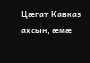Цæгат Кавказ ахсын, æмæ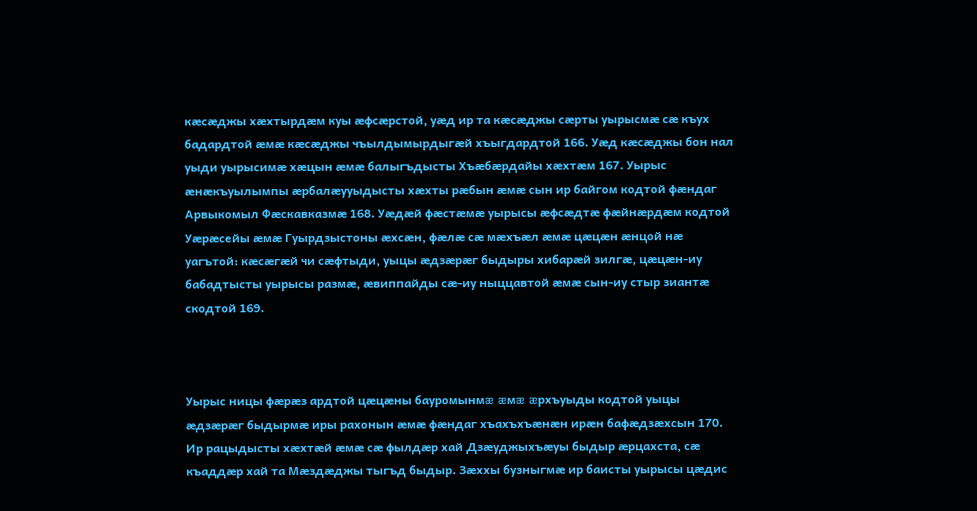кæсæджы хæхтырдæм куы æфсæрстой, уæд ир та кæсæджы сæрты уырысмæ сæ къух бадардтой æмæ кæсæджы чъылдымырдыгæй хъыгдардтой 166. Уæд кæсæджы бон нал уыди уырысимæ хæцын æмæ балыгъдысты Хъæбæрдайы хæхтæм 167. Уырыс æнæкъуылымпы æрбалæууыдысты хæхты рæбын æмæ сын ир байгом кодтой фæндаг Арвыкомыл Фæскавказмæ 168. Уæдæй фæстæмæ уырысы æфсæдтæ фæйнæрдæм кодтой Уæрæсейы æмæ Гуырдзыстоны æхсæн, фæлæ сæ мæхъæл æмæ цæцæн æнцой нæ уагътой: кæсæгæй чи сæфтыди, уыцы æдзæрæг быдыры хибарæй зилгæ, цæцæн-иу бабадтысты уырысы размæ, æвиппайды сæ-иу ныццавтой æмæ сын-иу стыр зиантæ скодтой 169.



Уырыс ницы фæрæз ардтой цæцæны бауромынмæ æмæ æрхъуыды кодтой уыцы æдзæрæг быдырмæ иры рахонын æмæ фæндаг хъахъхъæнæн ирæн бафæдзæхсын 170. Ир рацыдысты хæхтæй æмæ сæ фылдæр хай Дзæуджыхъæуы быдыр æрцахста, сæ къаддæр хай та Мæздæджы тыгъд быдыр. Зæххы бузныгмæ ир баисты уырысы цæдис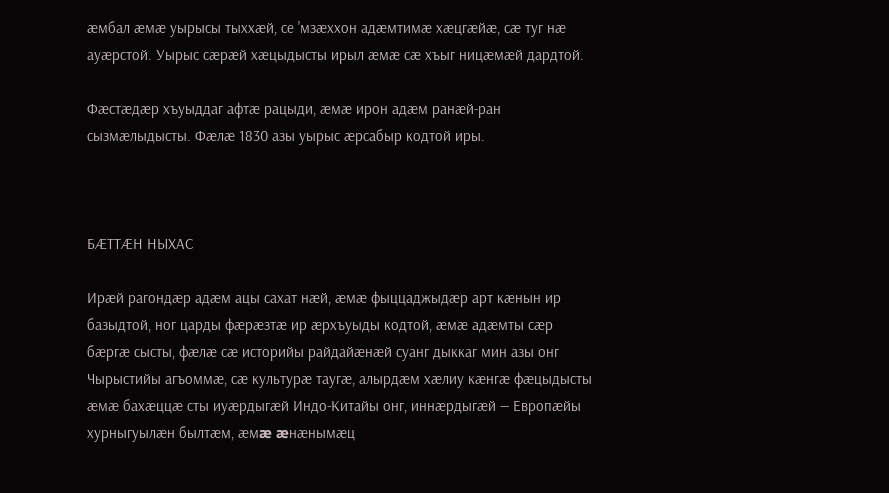æмбал æмæ уырысы тыххæй, се 'мзæххон адæмтимæ хæцгæйæ, сæ туг нæ ауæрстой. Уырыс сæрæй хæцыдысты ирыл æмæ сæ хъыг ницæмæй дардтой.

Фæстæдæр хъуыддаг афтæ рацыди, æмæ ирон адæм ранæй-ран сызмæлыдысты. Фæлæ 1830 азы уырыс æрсабыр кодтой иры.



БÆТТÆН НЫХАС

Ирæй рагондæр адæм ацы сахат нæй, æмæ фыццаджыдæр арт кæнын ир базыдтой, ног царды фæрæзтæ ир æрхъуыды кодтой, æмæ адæмты сæр бæргæ сысты, фæлæ сæ историйы райдайæнæй суанг дыккаг мин азы онг Чырыстийы агъоммæ, сæ культурæ таугæ, алырдæм хæлиу кæнгæ фæцыдысты æмæ бахæццæ сты иуæрдыгæй Индо-Китайы онг, иннæрдыгæй — Европæйы хурныгуылæн былтæм, æмæ æнæнымæц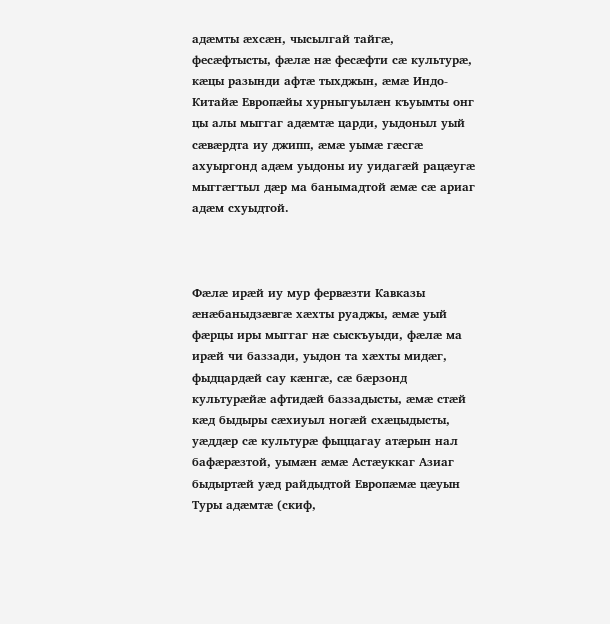адæмты æхсæн, чысылгай тайгæ, фесæфтысты, фæлæ нæ фесæфти сæ культурæ, кæцы разынди афтæ тыхджын, æмæ Индо-Китайæ Европæйы хурныгуылæн къуымты онг цы алы мыггаг адæмтæ царди, уыдоныл уый сæвæрдта иу джипп, æмæ уымæ гæсгæ ахуыргонд адæм уыдоны иу уидагæй рацæугæ мыггæгтыл дæр ма банымадтой æмæ сæ ариаг адæм схуыдтой.



Фæлæ ирæй иу мур фервæзти Кавказы æнæбаныдзæвгæ хæхты руаджы, æмæ уый фæрцы иры мыггаг нæ сыскъуыди, фæлæ ма ирæй чи баззади, уыдон та хæхты мидæг, фыдцардæй сау кæнгæ, сæ бæрзонд культурæйæ афтидæй баззадысты, æмæ стæй кæд быдыры сæхиуыл ногæй схæцыдысты, уæддæр сæ культурæ фыццагау атæрын нал бафæрæзтой, уымæн æмæ Астæуккаг Азиаг быдыртæй уæд райдыдтой Европæмæ цæуын Туры адæмтæ (скиф,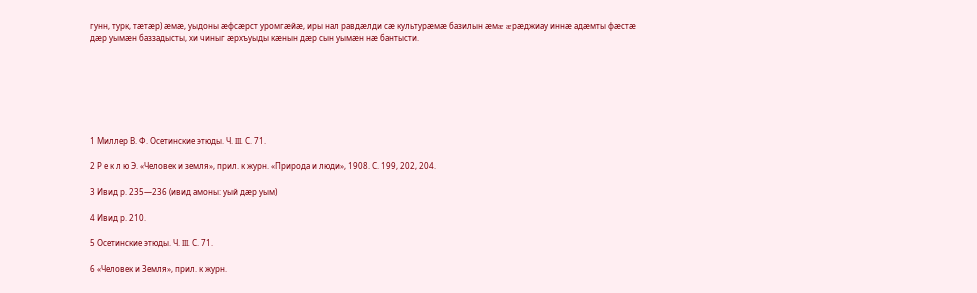гунн, турк, тæтæр) æмæ, уыдоны æфсæрст уромгæйæ, иры нал равдæлди сæ культурæмæ базилын æмæ æрæджиау иннæ адæмты фæстæ дæр уымæн баззадысты, хи чиныг æрхъуыды кæнын дæр сын уымæн нæ бантысти.







1 Миллер В. Ф. Осетинские этюды. Ч. III. С. 71.

2 Р е к л ю Э. «Человек и земля», прил. к журн. «Природа и люди», 1908. С. 199, 202, 204.

3 Ивид р. 235—236 (ивид амоны: уый дæр уым)

4 Ивид р. 210.

5 Осетинские этюды. Ч. III. С. 71.

6 «Человек и Земля», прил. к журн.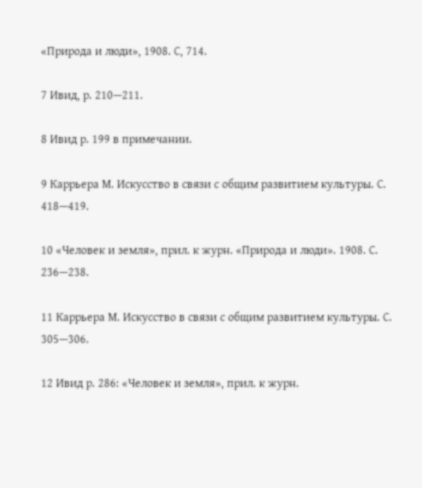«Природа и люди», 1908. С, 714.

7 Ивид, р. 210—211.

8 Ивид р. 199 в примечании.

9 Каррьера М. Искусство в связи с общим развитием культуры. С. 418—419.

10 «Человек и земля», прил. к журн. «Природа и люди». 1908. С. 236—238.

11 Каррьера М. Искусство в связи с общим развитием культуры. С. 305—306.

12 Ивид р. 286: «Человек и земля», прил. к журн.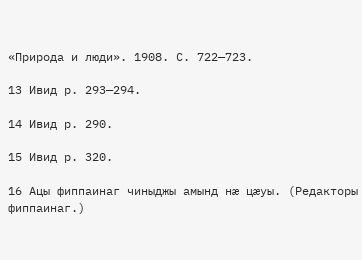«Природа и люди». 1908. С. 722—723.

13 Ивид р. 293—294.

14 Ивид р. 290.

15 Ивид р. 320.

16 Ацы фиппаинаг чиныджы амынд нæ цæуы. (Редакторы фиппаинаг.)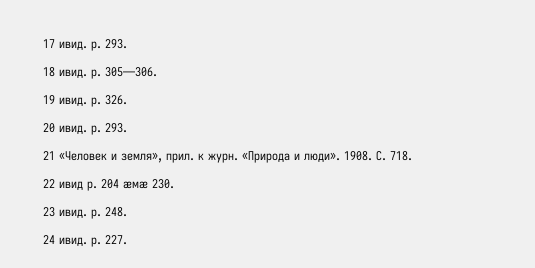17 ивид. р. 293.

18 ивид. р. 305—306.

19 ивид. р. 326.

20 ивид. р. 293.

21 «Человек и земля», прил. к журн. «Природа и люди». 1908. С. 718.

22 ивид р. 204 æмæ 230.

23 ивид. р. 248.

24 ивид. р. 227.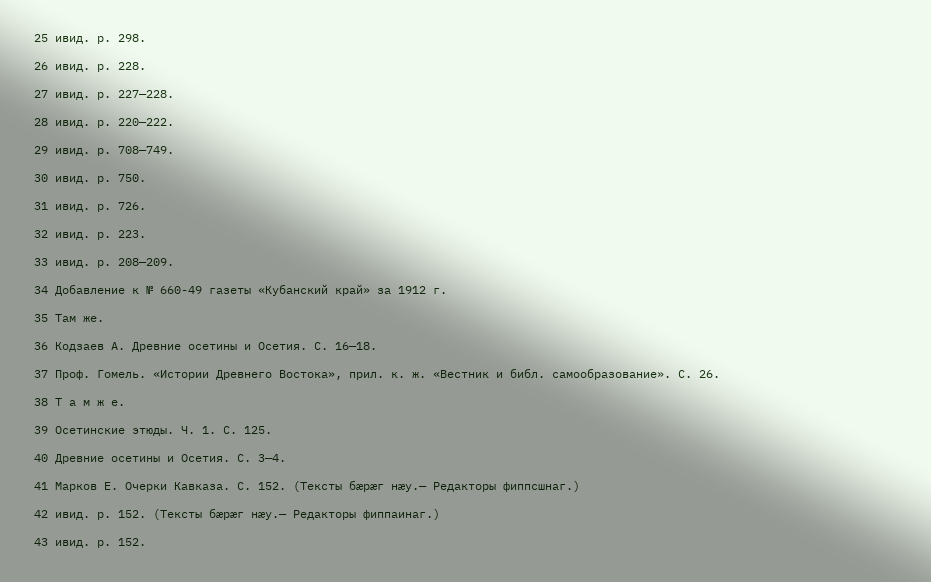25 ивид. р. 298.

26 ивид. р. 228.

27 ивид. р. 227—228.

28 ивид. р. 220—222.

29 ивид. р. 708—749.

30 ивид. р. 750.

31 ивид. р. 726.

32 ивид. р. 223.

33 ивид. р. 208—209.

34 Добавление к № 660-49 газеты «Кубанский край» за 1912 г.

35 Там же.

36 Кодзаев А. Древние осетины и Осетия. С. 16—18.

37 Проф. Гомель. «Истории Древнего Востока», прил. к. ж. «Вестник и библ. самообразование». С. 26.

38 Т а м ж е.

39 Осетинские этюды. Ч. 1. С. 125.

40 Древние осетины и Осетия. С. 3—4.

41 Марков Е. Очерки Кавказа. С. 152. (Тексты бæрæг нæу.— Редакторы фиппсшнаг.)

42 ивид. р. 152. (Тексты бæрæг нæу.— Редакторы фиппаинаг.)

43 ивид. р. 152.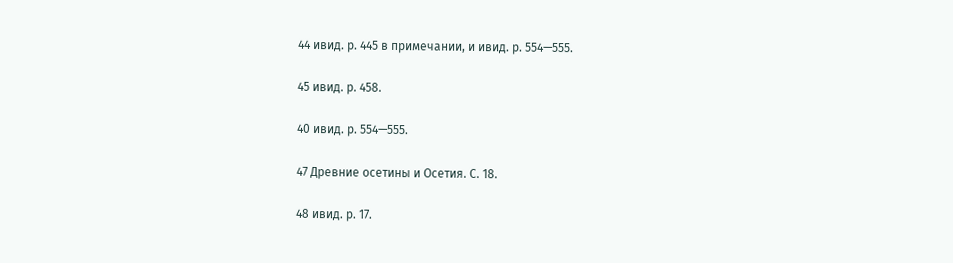44 ивид. р. 445 в примечании, и ивид. р. 554—555.

45 ивид. р. 458.

40 ивид. р. 554—555.

47 Древние осетины и Осетия. С. 18.

48 ивид. р. 17.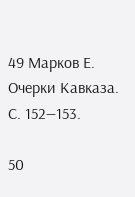49 Марков Е. Очерки Кавказа. С. 152—153.

50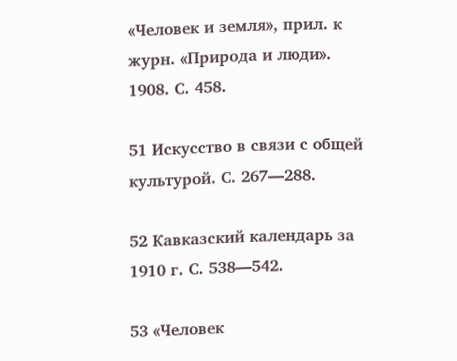«Человек и земля», прил. к журн. «Природа и люди». 1908. С. 458.

51 Искусство в связи с общей культурой. С. 267—288.

52 Кавказский календарь за 1910 г. С. 538—542.

53 «Человек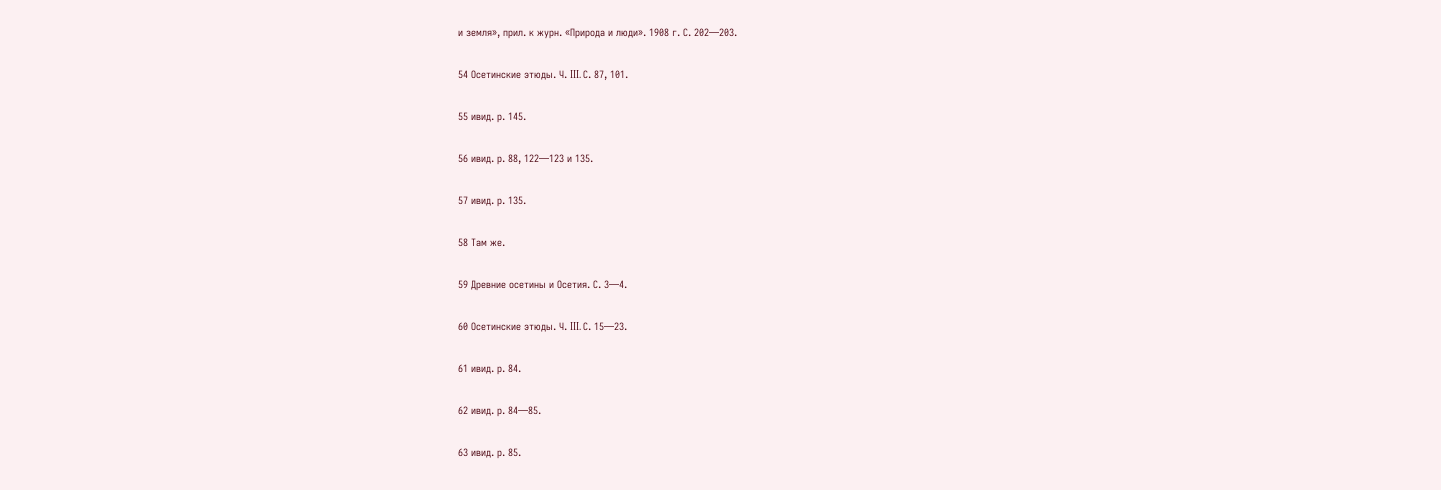и земля», прил. к журн. «Природа и люди». 1908 г. С. 202—203.

54 Осетинские этюды. Ч. III. С. 87, 101.

55 ивид. р. 145.

56 ивид. р. 88, 122—123 и 135.

57 ивид. р. 135.

58 Там же.

59 Древние осетины и Осетия. С. 3—4.

60 Осетинские этюды. Ч. III. С. 15—23.

61 ивид. р. 84.

62 ивид. р. 84—85.

63 ивид. р. 85.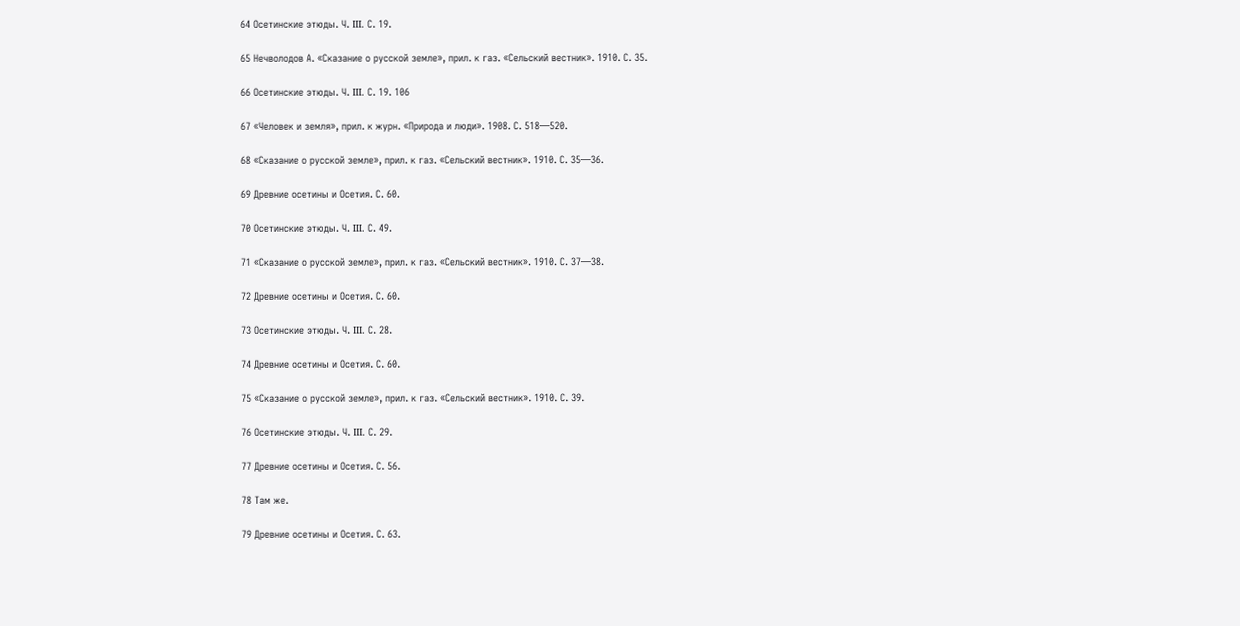64 Осетинские этюды. Ч. III. С. 19.

65 Нечволодов А. «Сказание о русской земле», прил. к газ. «Сельский вестник». 1910. С. 35.

66 Осетинские этюды. Ч. III. С. 19. 106

67 «Человек и земля», прил. к журн. «Природа и люди». 1908. С. 518—520.

68 «Сказание о русской земле», прил. к газ. «Сельский вестник». 1910. С. 35—36.

69 Древние осетины и Осетия. С. 60.

70 Осетинские этюды. Ч. III. С. 49.

71 «Сказание о русской земле», прил. к газ. «Сельский вестник». 1910. С. 37—38.

72 Древние осетины и Осетия. С. 60.

73 Осетинские этюды. Ч. III. С. 28.

74 Древние осетины и Осетия. С. 60.

75 «Сказание о русской земле», прил. к газ. «Сельский вестник». 1910. С. 39.

76 Осетинские этюды. Ч. III. С. 29.

77 Древние осетины и Осетия. С. 56.

78 Там же.

79 Древние осетины и Осетия. С. 63.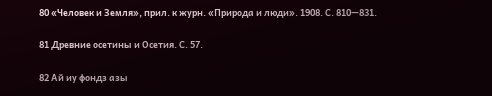80 «Человек и Земля», прил. к журн. «Природа и люди». 1908. С. 810—831.

81 Древние осетины и Осетия. С. 57.

82 Ай иу фондз азы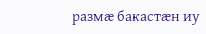размæ бакастæн иу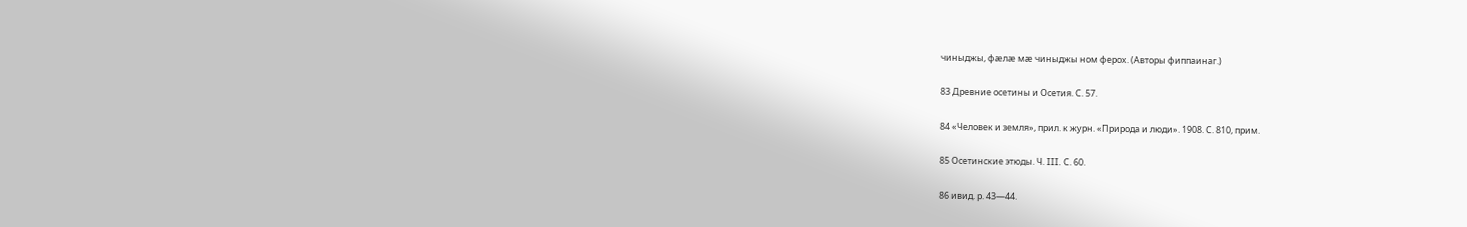чиныджы, фæлæ мæ чиныджы ном ферох. (Авторы фиппаинаг.)

83 Древние осетины и Осетия. С. 57.

84 «Человек и земля», прил. к журн. «Природа и люди». 1908. С. 810, прим.

85 Осетинские этюды. Ч. III. С. 60.

86 ивид. р. 43—44.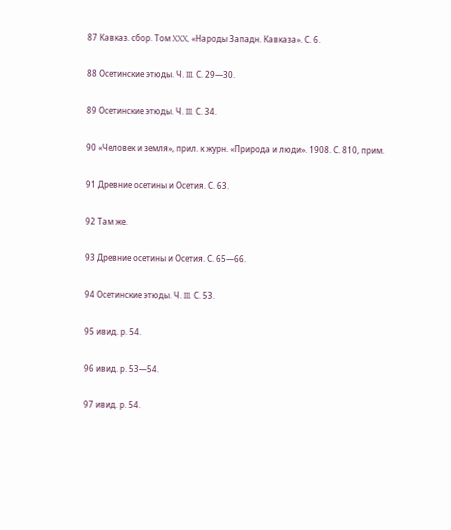87 Кавказ. сбор. Том XXX, «Народы Западн. Кавказа». С. 6.

88 Осетинские этюды. Ч. III. С. 29—30.

89 Осетинские этюды. Ч. III. С. 34.

90 «Человек и земля», прил. к журн. «Природа и люди». 1908. С. 810, прим.

91 Древние осетины и Осетия. С. 63.

92 Там же.

93 Древние осетины и Осетия. С. 65—66.

94 Осетинские этюды. Ч. III. С. 53.

95 ивид. р. 54.

96 ивид. р. 53—54.

97 ивид. р. 54.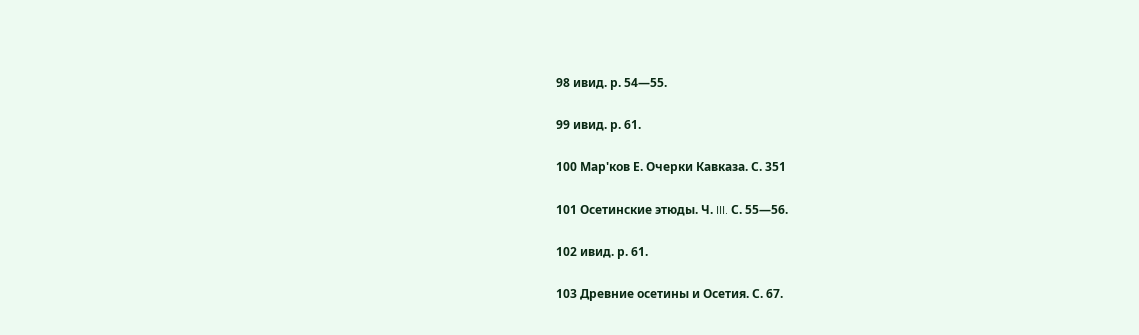98 ивид. р. 54—55.

99 ивид. р. 61.

100 Мар'ков Е. Очерки Кавказа. С. 351

101 Осетинские этюды. Ч. III. С. 55—56.

102 ивид. р. 61.

103 Древние осетины и Осетия. С. 67.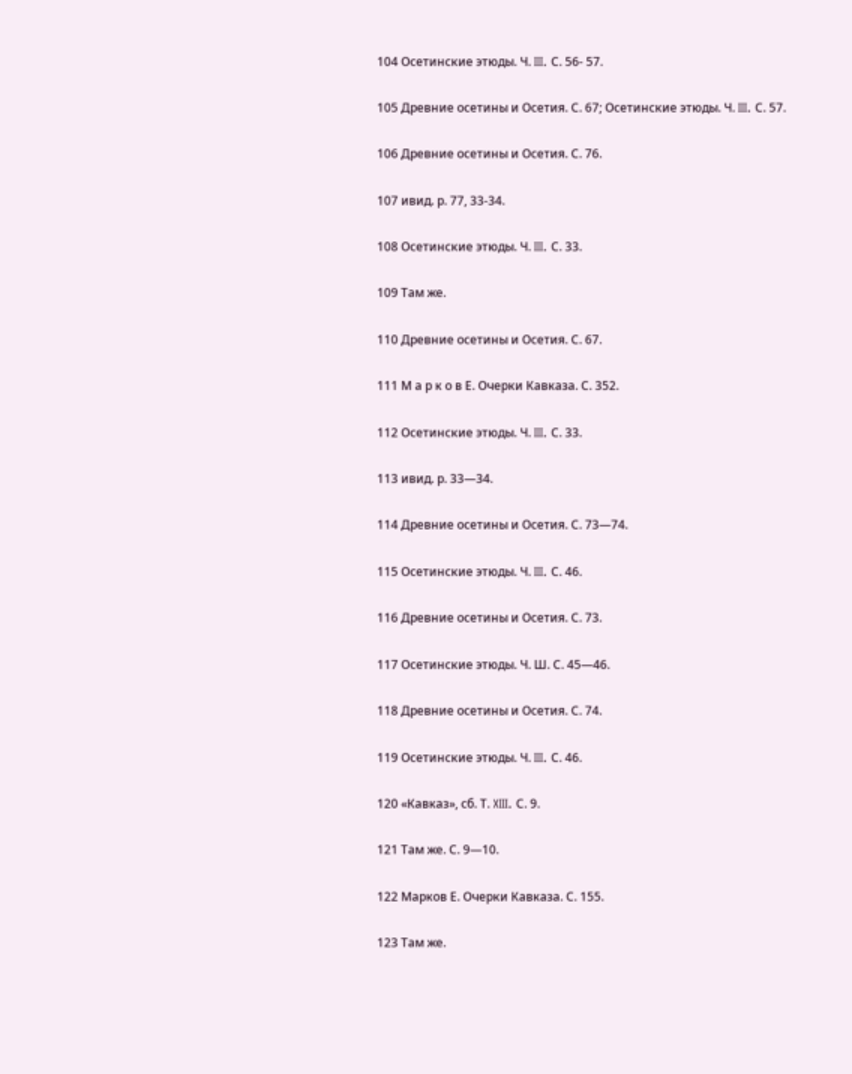104 Осетинские этюды. Ч. III. С. 56- 57.

105 Древние осетины и Осетия. С. 67; Осетинские этюды. Ч. III. С. 57.

106 Древние осетины и Осетия. С. 76.

107 ивид. р. 77, 33-34.

108 Осетинские этюды. Ч. III. С. 33.

109 Там же.

110 Древние осетины и Осетия. С. 67.

111 М а р к о в Е. Очерки Кавказа. С. 352.

112 Осетинские этюды. Ч. III. С. 33.

113 ивид. р. 33—34.

114 Древние осетины и Осетия. С. 73—74.

115 Осетинские этюды. Ч. III. С. 46.

116 Древние осетины и Осетия. С. 73.

117 Осетинские этюды. Ч. Ш. С. 45—46.

118 Древние осетины и Осетия. С. 74.

119 Осетинские этюды. Ч. III. С. 46.

120 «Кавказ», сб. Т. XIII. С. 9.

121 Там же. С. 9—10.

122 Марков Е. Очерки Кавказа. С. 155.

123 Там же.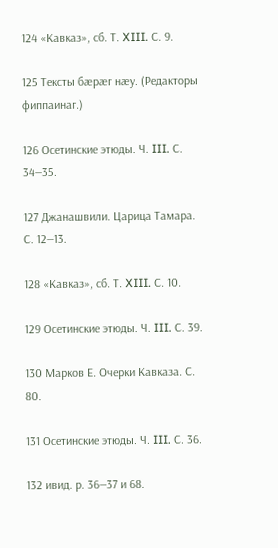124 «Кавказ», сб. Т. XIII. С. 9.

125 Тексты бæрæг нæу. (Редакторы фиппаинаг.)

126 Осетинские этюды. Ч. III. С. 34—35.

127 Джанашвили. Царица Тамара. С. 12—13.

128 «Кавказ», сб. Т. XIII. С. 10.

129 Осетинские этюды. Ч. III. С. 39.

130 Марков Е. Очерки Кавказа. С. 80.

131 Осетинские этюды. Ч. III. С. 36.

132 ивид. р. 36—37 и 68.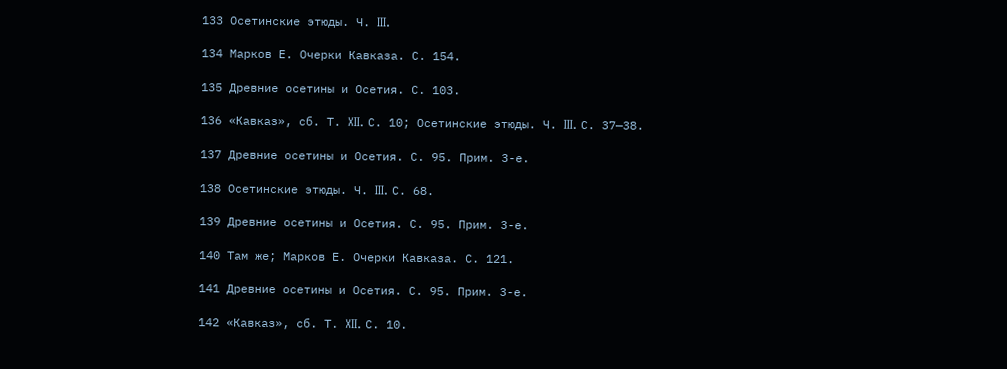133 Осетинские этюды. Ч. III.

134 Марков Е. Очерки Кавказа. С. 154.

135 Древние осетины и Осетия. С. 103.

136 «Кавказ», сб. Т. XII. С. 10; Осетинские этюды. Ч. III. С. 37—38.

137 Древние осетины и Осетия. С. 95. Прим. 3-е.

138 Осетинские этюды. Ч. III. С. 68.

139 Древние осетины и Осетия. С. 95. Прим. 3-е.

140 Там же; Марков Е. Очерки Кавказа. С. 121.

141 Древние осетины и Осетия. С. 95. Прим. 3-е.

142 «Кавказ», сб. Т. XII. С. 10.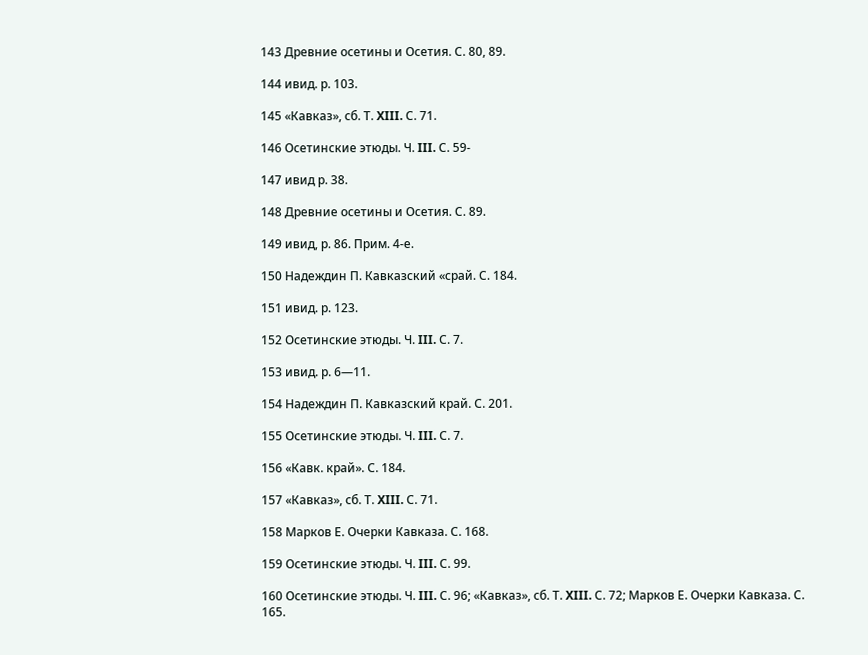143 Древние осетины и Осетия. С. 80, 89.

144 ивид. р. 103.

145 «Кавказ», сб. Т. XIII. С. 71.

146 Осетинские этюды. Ч. III. С. 59-

147 ивид р. 38.

148 Древние осетины и Осетия. С. 89.

149 ивид, р. 86. Прим. 4-е.

150 Надеждин П. Кавказский «срай. С. 184.

151 ивид. р. 123.

152 Осетинские этюды. Ч. III. С. 7.

153 ивид. р. 6—11.

154 Надеждин П. Кавказский край. С. 201.

155 Осетинские этюды. Ч. III. С. 7.

156 «Кавк. край». С. 184.

157 «Кавказ», сб. Т. XIII. С. 71.

158 Марков Е. Очерки Кавказа. С. 168.

159 Осетинские этюды. Ч. III. С. 99.

160 Осетинские этюды. Ч. III. С. 96; «Кавказ», сб. Т. XIII. С. 72; Марков Е. Очерки Кавказа. С. 165.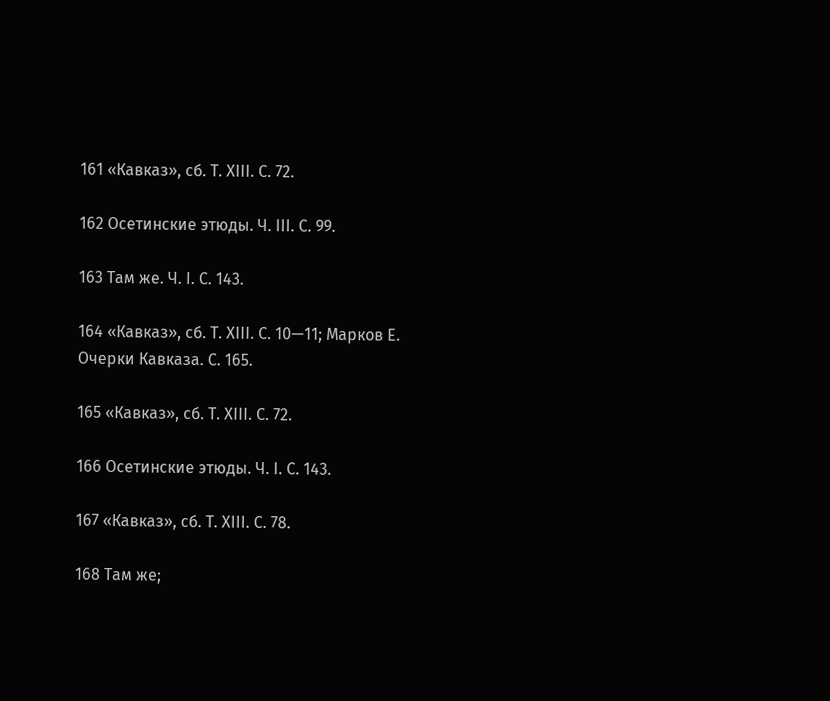161 «Кавказ», сб. Т. XIII. С. 72.

162 Осетинские этюды. Ч. III. С. 99.

163 Там же. Ч. I. С. 143.

164 «Кавказ», сб. Т. XIII. С. 10—11; Марков Е. Очерки Кавказа. С. 165.

165 «Кавказ», сб. Т. XIII. С. 72.

166 Осетинские этюды. Ч. I. С. 143.

167 «Кавказ», сб. Т. XIII. С. 78.

168 Там же;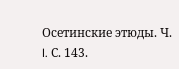Осетинские этюды. Ч. I. С. 143.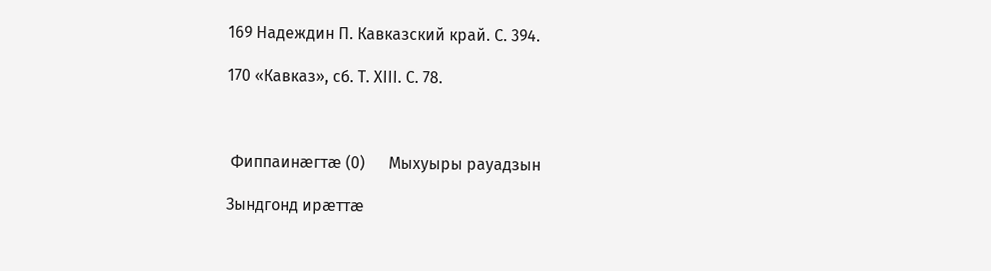169 Надеждин П. Кавказский край. С. 394.

170 «Кавказ», сб. Т. XIII. С. 78.



 Фиппаинæгтæ (0)      Мыхуыры рауадзын

Зындгонд ирæттæ